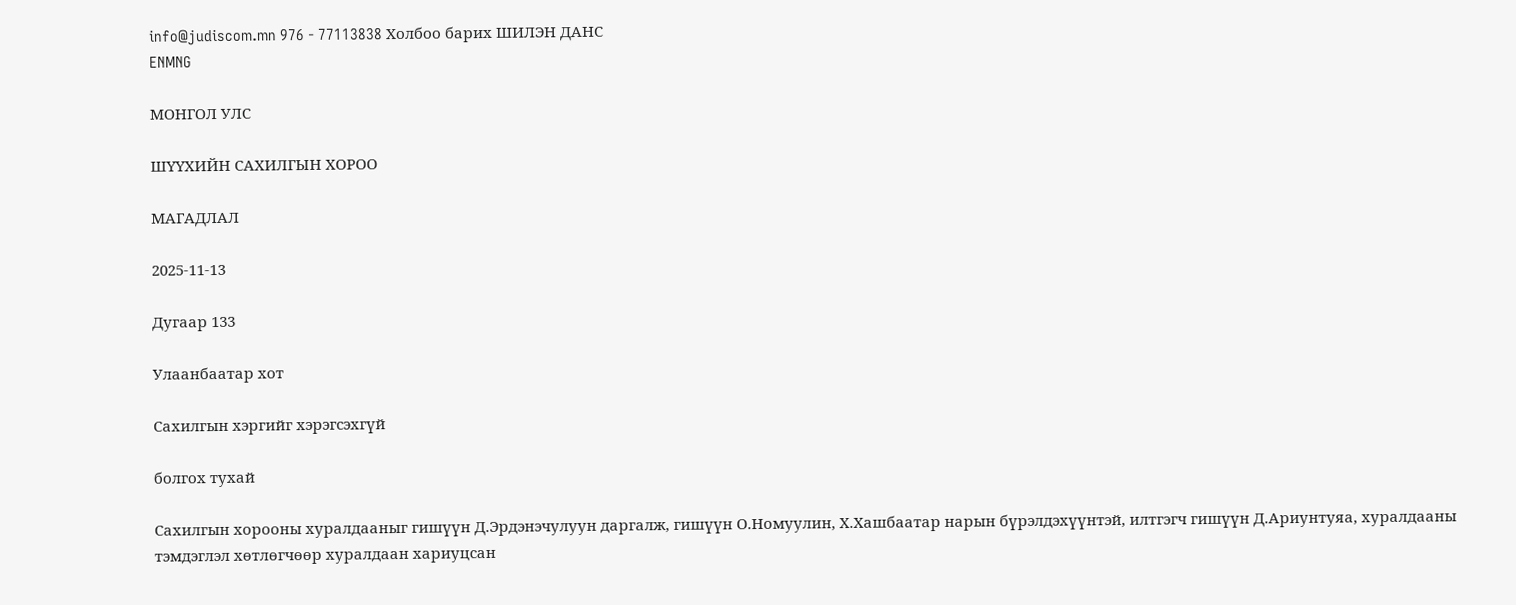info@judiscom.mn 976 - 77113838 Холбоо барих ШИЛЭН ДАНС
ENMNG

МОНГОЛ УЛС

ШҮҮХИЙН САХИЛГЫН ХОРОО

МАГАДЛАЛ

2025-11-13

Дугаар 133

Улаанбаатар хот

Сахилгын хэргийг хэрэгсэхгүй

болгох тухай

Сахилгын хорооны хуралдааныг гишүүн Д.Эрдэнэчулуун даргалж, гишүүн О.Номуулин, Х.Хашбаатар нарын бүрэлдэхүүнтэй, илтгэгч гишүүн Д.Ариунтуяа, хуралдааны тэмдэглэл хөтлөгчөөр хуралдаан хариуцсан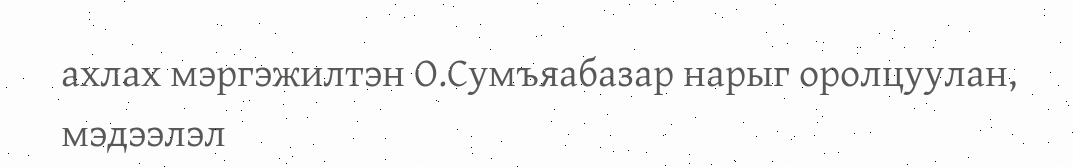ахлах мэргэжилтэн О.Сумъяабазар нарыг оролцуулан, мэдээлэл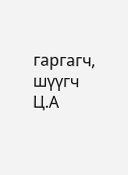гаргагч, шүүгч Ц.А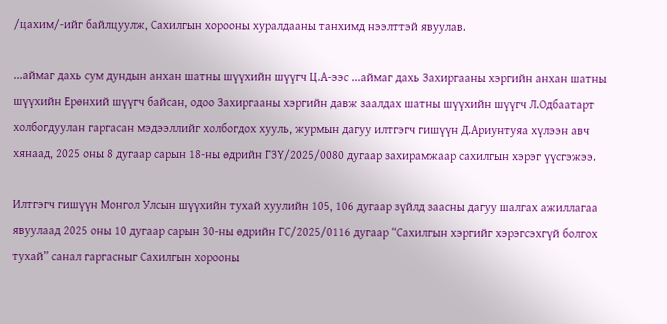/цахим/-ийг байлцуулж, Сахилгын хорооны хуралдааны танхимд нээлттэй явуулав.

...аймаг дахь сум дундын анхан шатны шүүхийн шүүгч Ц.А-ээс ...аймаг дахь Захиргааны хэргийн анхан шатны шүүхийн Ерөнхий шүүгч байсан, одоо Захиргааны хэргийн давж заалдах шатны шүүхийн шүүгч Л.Одбаатарт холбогдуулан гаргасан мэдээллийг холбогдох хууль, журмын дагуу илтгэгч гишүүн Д.Ариунтуяа хүлээн авч хянаад, 2025 оны 8 дугаар сарын 18-ны өдрийн ГЗҮ/2025/0080 дугаар захирамжаар сахилгын хэрэг үүсгэжээ.

Илтгэгч гишүүн Монгол Улсын шүүхийн тухай хуулийн 105, 106 дугаар зүйлд заасны дагуу шалгах ажиллагаа явуулаад 2025 оны 10 дугаар сарын 30-ны өдрийн ГС/2025/0116 дугаар “Сахилгын хэргийг хэрэгсэхгүй болгох тухай” санал гаргасныг Сахилгын хорооны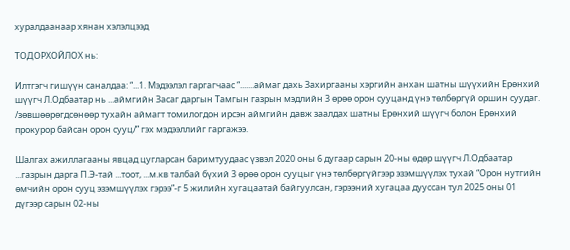хуралдаанаар хянан хэлэлцээд

ТОДОРХОЙЛОХ нь:

Илтгэгч гишүүн саналдаа: “...1. Мэдээлэл гаргагчаас “.......аймаг дахь Захиргааны хэргийн анхан шатны шүүхийн Ерөнхий шүүгч Л.Одбаатар нь ...аймгийн Засаг даргын Тамгын газрын мэдлийн 3 өрөө орон сууцанд үнэ төлбөргүй оршин суудаг. /зөвшөөрөгдсөнөөр тухайн аймагт томилогдон ирсэн аймгийн давж заалдах шатны Ерөнхий шүүгч болон Ерөнхий прокурор байсан орон сууц/” гэх мэдээллийг гаргажээ.

Шалгах ажиллагааны явцад цугларсан баримтуудаас үзвэл 2020 оны 6 дугаар сарын 20-ны өдөр шүүгч Л.Одбаатар ...газрын дарга П.Э-тай ...тоот, ...м.кв талбай бүхий 3 өрөө орон сууцыг үнэ төлбөргүйгээр эзэмшүүлэх тухай “Орон нутгийн өмчийн орон сууц эзэмшүүлэх гэрээ”-г 5 жилийн хугацаатай байгуулсан, гэрээний хугацаа дууссан тул 2025 оны 01 дүгээр сарын 02-ны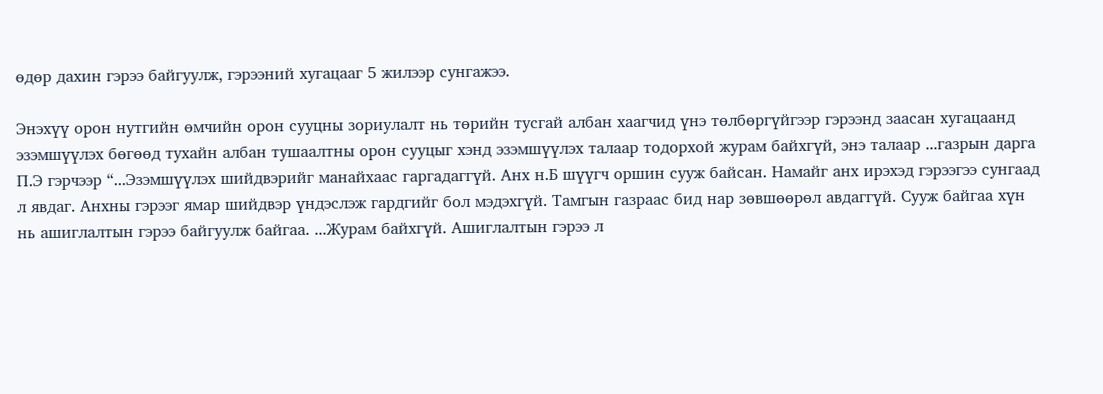өдөр дахин гэрээ байгуулж, гэрээний хугацааг 5 жилээр сунгажээ.

Энэхүү орон нутгийн өмчийн орон сууцны зориулалт нь төрийн тусгай албан хаагчид үнэ төлбөргүйгээр гэрээнд заасан хугацаанд эзэмшүүлэх бөгөөд тухайн албан тушаалтны орон сууцыг хэнд эзэмшүүлэх талаар тодорхой журам байхгүй, энэ талаар ...газрын дарга П.Э гэрчээр “...Эзэмшүүлэх шийдвэрийг манайхаас гаргадаггүй. Анх н.Б шүүгч оршин сууж байсан. Намайг анх ирэхэд гэрээгээ сунгаад л явдаг. Анхны гэрээг ямар шийдвэр үндэслэж гардгийг бол мэдэхгүй. Тамгын газраас бид нар зөвшөөрөл авдаггүй. Сууж байгаа хүн нь ашиглалтын гэрээ байгуулж байгаа. ...Журам байхгүй. Ашиглалтын гэрээ л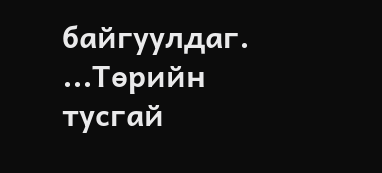байгуулдаг. ...Төрийн тусгай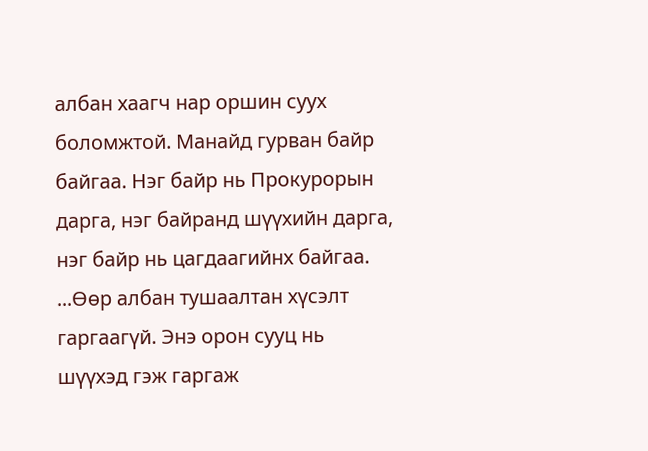албан хаагч нар оршин суух боломжтой. Манайд гурван байр байгаа. Нэг байр нь Прокурорын дарга, нэг байранд шүүхийн дарга, нэг байр нь цагдаагийнх байгаа. ...Өөр албан тушаалтан хүсэлт гаргаагүй. Энэ орон сууц нь шүүхэд гэж гаргаж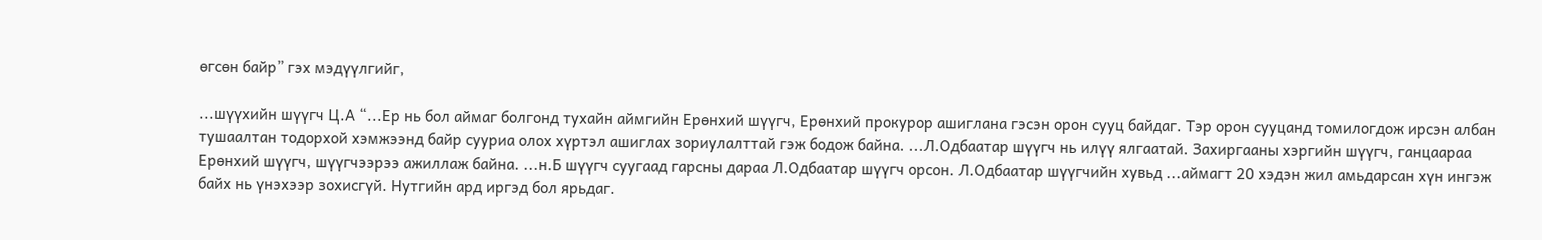өгсөн байр” гэх мэдүүлгийг,

...шүүхийн шүүгч Ц.А “...Ер нь бол аймаг болгонд тухайн аймгийн Ерөнхий шүүгч, Ерөнхий прокурор ашиглана гэсэн орон сууц байдаг. Тэр орон сууцанд томилогдож ирсэн албан тушаалтан тодорхой хэмжээнд байр сууриа олох хүртэл ашиглах зориулалттай гэж бодож байна. ...Л.Одбаатар шүүгч нь илүү ялгаатай. Захиргааны хэргийн шүүгч, ганцаараа Ерөнхий шүүгч, шүүгчээрээ ажиллаж байна. ...н.Б шүүгч суугаад гарсны дараа Л.Одбаатар шүүгч орсон. Л.Одбаатар шүүгчийн хувьд ...аймагт 20 хэдэн жил амьдарсан хүн ингэж байх нь үнэхээр зохисгүй. Нутгийн ард иргэд бол ярьдаг.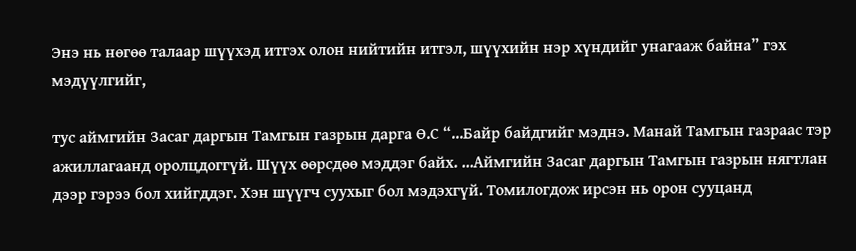Энэ нь нөгөө талаар шүүхэд итгэх олон нийтийн итгэл, шүүхийн нэр хүндийг унагааж байна” гэх мэдүүлгийг,

тус аймгийн Засаг даргын Тамгын газрын дарга Ө.С “...Байр байдгийг мэднэ. Манай Тамгын газраас тэр ажиллагаанд оролцдоггүй. Шүүх өөрсдөө мэддэг байх. ...Аймгийн Засаг даргын Тамгын газрын нягтлан дээр гэрээ бол хийгддэг. Хэн шүүгч суухыг бол мэдэхгүй. Томилогдож ирсэн нь орон сууцанд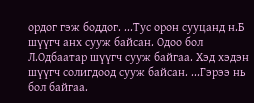ордог гэж боддог. ...Тус орон сууцанд н.Б шүүгч анх сууж байсан. Одоо бол Л.Одбаатар шүүгч сууж байгаа. Хэд хэдэн шүүгч солигдоод сууж байсан. ...Гэрээ нь бол байгаа.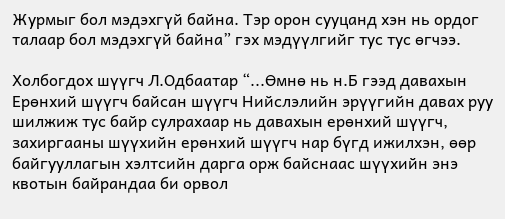Журмыг бол мэдэхгүй байна. Тэр орон сууцанд хэн нь ордог талаар бол мэдэхгүй байна” гэх мэдүүлгийг тус тус өгчээ.

Холбогдох шүүгч Л.Одбаатар “...Өмнө нь н.Б гээд давахын Ерөнхий шүүгч байсан шүүгч Нийслэлийн эрүүгийн давах руу шилжиж тус байр сулрахаар нь давахын ерөнхий шүүгч, захиргааны шүүхийн ерөнхий шүүгч нар бүгд ижилхэн, өөр байгууллагын хэлтсийн дарга орж байснаас шүүхийн энэ квотын байрандаа би орвол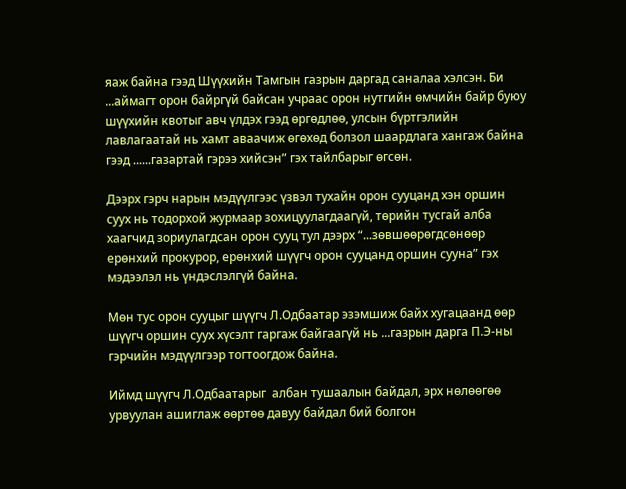яаж байна гээд Шүүхийн Тамгын газрын даргад саналаа хэлсэн. Би ...аймагт орон байргүй байсан учраас орон нутгийн өмчийн байр буюу шүүхийн квотыг авч үлдэх гээд өргөдлөө, улсын бүртгэлийн лавлагаатай нь хамт аваачиж өгөхөд болзол шаардлага хангаж байна гээд ......газартай гэрээ хийсэн” гэх тайлбарыг өгсөн.

Дээрх гэрч нарын мэдүүлгээс үзвэл тухайн орон сууцанд хэн оршин суух нь тодорхой журмаар зохицуулагдаагүй, төрийн тусгай алба хаагчид зориулагдсан орон сууц тул дээрх “...зөвшөөрөгдсөнөөр ерөнхий прокурор, ерөнхий шүүгч орон сууцанд оршин сууна” гэх мэдээлэл нь үндэслэлгүй байна.

Мөн тус орон сууцыг шүүгч Л.Одбаатар эзэмшиж байх хугацаанд өөр шүүгч оршин суух хүсэлт гаргаж байгаагүй нь ...газрын дарга П.Э-ны гэрчийн мэдүүлгээр тогтоогдож байна.

Иймд шүүгч Л.Одбаатарыг  албан тушаалын байдал, эрх нөлөөгөө урвуулан ашиглаж өөртөө давуу байдал бий болгон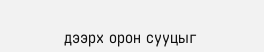дээрх орон сууцыг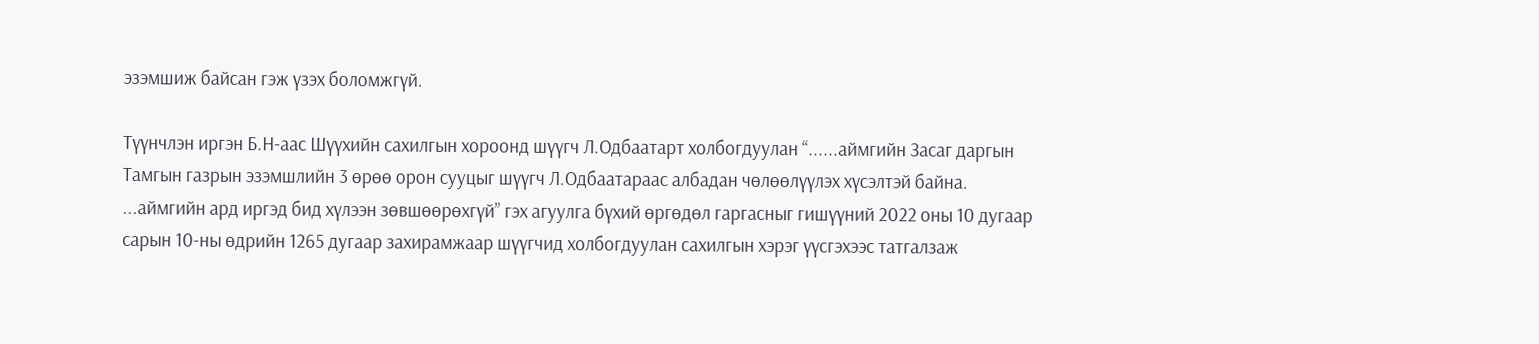эзэмшиж байсан гэж үзэх боломжгүй.

Түүнчлэн иргэн Б.Н-аас Шүүхийн сахилгын хороонд шүүгч Л.Одбаатарт холбогдуулан “......аймгийн Засаг даргын Тамгын газрын эзэмшлийн 3 өрөө орон сууцыг шүүгч Л.Одбаатараас албадан чөлөөлүүлэх хүсэлтэй байна. ...аймгийн ард иргэд бид хүлээн зөвшөөрөхгүй” гэх агуулга бүхий өргөдөл гаргасныг гишүүний 2022 оны 10 дугаар сарын 10-ны өдрийн 1265 дугаар захирамжаар шүүгчид холбогдуулан сахилгын хэрэг үүсгэхээс татгалзаж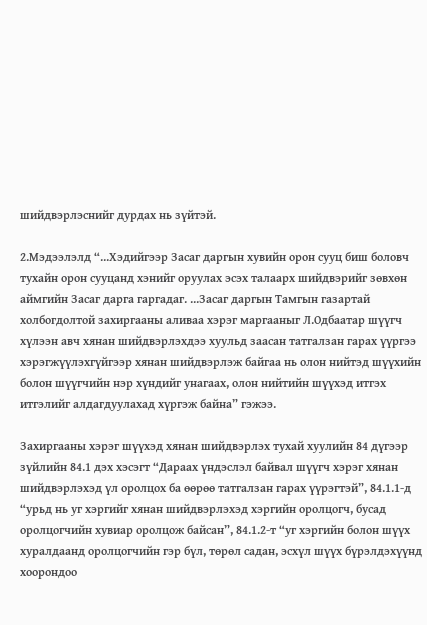шийдвэрлэснийг дурдах нь зүйтэй.

2.Мэдээлэлд “...Хэдийгээр Засаг даргын хувийн орон сууц биш боловч тухайн орон сууцанд хэнийг оруулах эсэх талаарх шийдвэрийг зөвхөн аймгийн Засаг дарга гаргадаг. ...Засаг даргын Тамгын газартай холбогдолтой захиргааны аливаа хэрэг маргааныг Л.Одбаатар шүүгч хүлээн авч хянан шийдвэрлэхдээ хуульд заасан татгалзан гарах үүргээ хэрэгжүүлэхгүйгээр хянан шийдвэрлэж байгаа нь олон нийтэд шүүхийн болон шүүгчийн нэр хүндийг унагаах, олон нийтийн шүүхэд итгэх итгэлийг алдагдуулахад хүргэж байна” гэжээ.

Захиргааны хэрэг шүүхэд хянан шийдвэрлэх тухай хуулийн 84 дүгээр зүйлийн 84.1 дэх хэсэгт “Дараах үндэслэл байвал шүүгч хэрэг хянан шийдвэрлэхэд үл оролцох ба өөрөө татгалзан гарах үүрэгтэй”, 84.1.1-д “урьд нь уг хэргийг хянан шийдвэрлэхэд хэргийн оролцогч, бусад оролцогчийн хувиар оролцож байсан”, 84.1.2-т “уг хэргийн болон шүүх хуралдаанд оролцогчийн гэр бүл, төрөл садан, эсхүл шүүх бүрэлдэхүүнд хоорондоо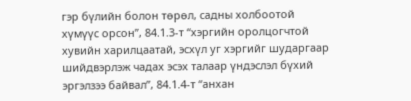гэр бүлийн болон төрөл, садны холбоотой хүмүүс орсон”, 84.1.3-т “хэргийн оролцогчтой хувийн харилцаатай, эсхүл уг хэргийг шударгаар шийдвэрлэж чадах эсэх талаар үндэслэл бүхий эргэлзээ байвал”, 84.1.4-т “анхан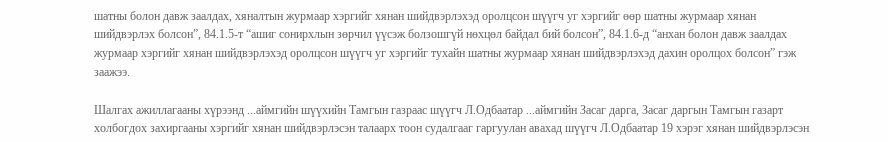шатны болон давж заалдах, хяналтын журмаар хэргийг хянан шийдвэрлэхэд оролцсон шүүгч уг хэргийг өөр шатны журмаар хянан шийдвэрлэх болсон”, 84.1.5-т “ашиг сонирхлын зөрчил үүсэж болзошгүй нөхцөл байдал бий болсон”, 84.1.6-д “анхан болон давж заалдах журмаар хэргийг хянан шийдвэрлэхэд оролцсон шүүгч уг хэргийг тухайн шатны журмаар хянан шийдвэрлэхэд дахин оролцох болсон” гэж заажээ.

Шалгах ажиллагааны хүрээнд ...аймгийн шүүхийн Тамгын газраас шүүгч Л.Одбаатар ...аймгийн Засаг дарга, Засаг даргын Тамгын газарт холбогдох захиргааны хэргийг хянан шийдвэрлэсэн талаарх тоон судалгааг гаргуулан авахад шүүгч Л.Одбаатар 19 хэрэг хянан шийдвэрлэсэн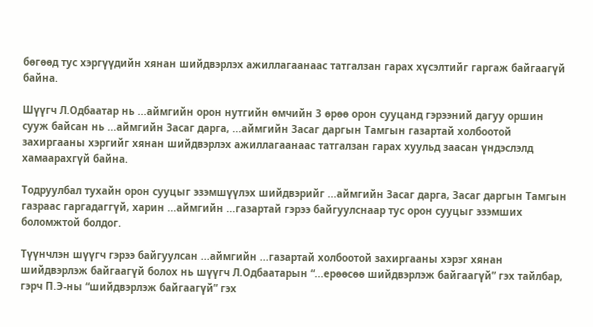бөгөөд тус хэргүүдийн хянан шийдвэрлэх ажиллагаанаас татгалзан гарах хүсэлтийг гаргаж байгаагүй байна.

Шүүгч Л.Одбаатар нь ...аймгийн орон нутгийн өмчийн 3 өрөө орон сууцанд гэрээний дагуу оршин сууж байсан нь ...аймгийн Засаг дарга, ...аймгийн Засаг даргын Тамгын газартай холбоотой захиргааны хэргийг хянан шийдвэрлэх ажиллагаанаас татгалзан гарах хуульд заасан үндэслэлд хамаарахгүй байна.

Тодруулбал тухайн орон сууцыг эзэмшүүлэх шийдвэрийг ...аймгийн Засаг дарга, Засаг даргын Тамгын газраас гаргадаггүй, харин ...аймгийн ...газартай гэрээ байгуулснаар тус орон сууцыг эзэмших боломжтой болдог.

Түүнчлэн шүүгч гэрээ байгуулсан ...аймгийн ...газартай холбоотой захиргааны хэрэг хянан шийдвэрлэж байгаагүй болох нь шүүгч Л.Одбаатарын “...ерөөсөө шийдвэрлэж байгаагүй” гэх тайлбар, гэрч П.Э-ны “шийдвэрлэж байгаагүй” гэх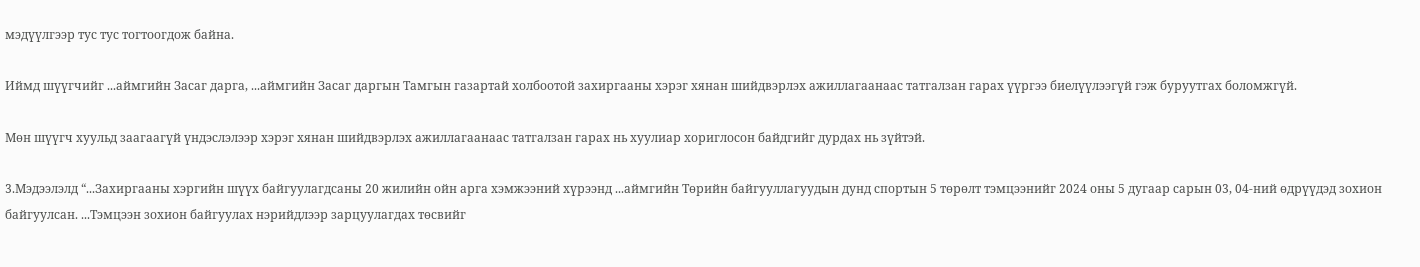мэдүүлгээр тус тус тогтоогдож байна.

Иймд шүүгчийг ...аймгийн Засаг дарга, ...аймгийн Засаг даргын Тамгын газартай холбоотой захиргааны хэрэг хянан шийдвэрлэх ажиллагаанаас татгалзан гарах үүргээ биелүүлээгүй гэж буруутгах боломжгүй.

Мөн шүүгч хуульд заагаагүй үндэслэлээр хэрэг хянан шийдвэрлэх ажиллагаанаас татгалзан гарах нь хуулиар хориглосон байдгийг дурдах нь зүйтэй.

3.Мэдээлэлд “...Захиргааны хэргийн шүүх байгуулагдсаны 20 жилийн ойн арга хэмжээний хүрээнд ...аймгийн Төрийн байгууллагуудын дунд спортын 5 төрөлт тэмцээнийг 2024 оны 5 дугаар сарын 03, 04-ний өдрүүдэд зохион байгуулсан. ...Тэмцээн зохион байгуулах нэрийдлээр зарцуулагдах төсвийг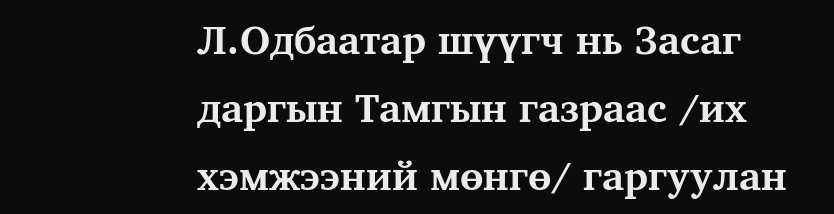Л.Одбаатар шүүгч нь Засаг даргын Тамгын газраас /их хэмжээний мөнгө/ гаргуулан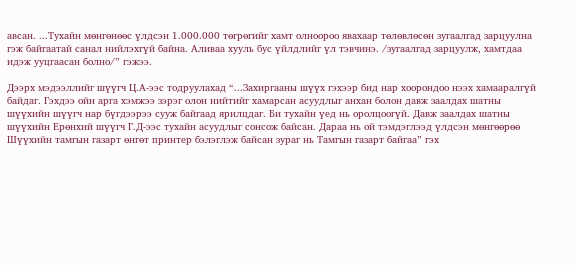авсан. ...Тухайн мөнгөнөөс үлдсэн 1.000.000 төгрөгийг хамт олноороо явахаар төлөвлөсөн зугаалгад зарцуулна гэж байгаатай санал нийлэхгүй байна. Аливаа хууль бус үйлдлийг үл тэвчинэ. /зугаалгад зарцуулж, хамтдаа идэж ууцгаасан болно/” гэжээ.

Дээрх мэдээллийг шүүгч Ц.А-ээс тодруулахад “...Захиргааны шүүх гэхээр бид нар хоорондоо нээх хамааралгүй байдаг. Гэхдээ ойн арга хэмжээ зэрэг олон нийтийг хамарсан асуудлыг анхан болон давж заалдах шатны шүүхийн шүүгч нар бүгдээрээ сууж байгаад ярилцдаг. Би тухайн үед нь оролцоогүй. Давж заалдах шатны шүүхийн Ерөнхий шүүгч Г.Д-ээс тухайн асуудлыг сонсож байсан. Дараа нь ой тэмдэглээд үлдсэн мөнгөөрөө Шүүхийн тамгын газарт өнгөт принтер бэлэглэж байсан зураг нь Тамгын газарт байгаа” гэх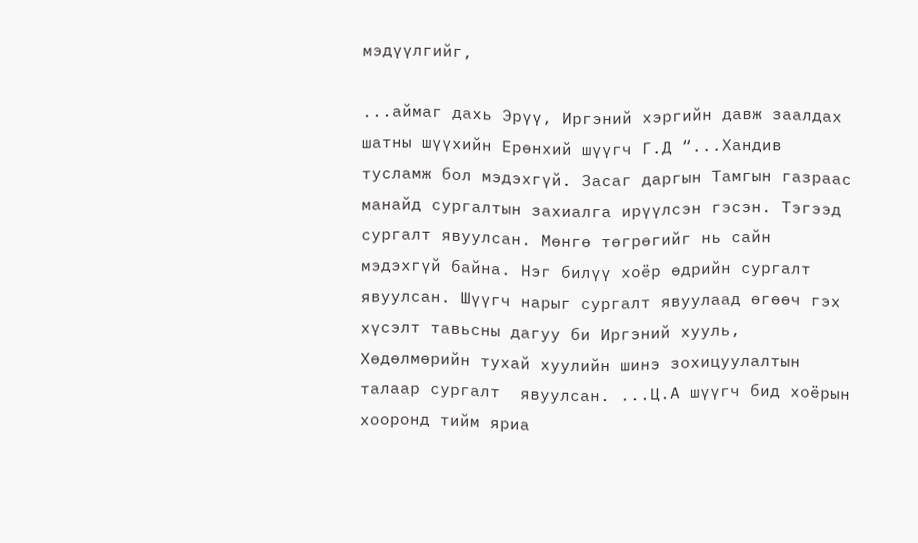мэдүүлгийг,

...аймаг дахь Эрүү, Иргэний хэргийн давж заалдах шатны шүүхийн Ерөнхий шүүгч Г.Д “...Хандив тусламж бол мэдэхгүй. Засаг даргын Тамгын газраас манайд сургалтын захиалга ирүүлсэн гэсэн. Тэгээд сургалт явуулсан. Мөнгө төгрөгийг нь сайн мэдэхгүй байна. Нэг билүү хоёр өдрийн сургалт явуулсан. Шүүгч нарыг сургалт явуулаад өгөөч гэх хүсэлт тавьсны дагуу би Иргэний хууль, Хөдөлмөрийн тухай хуулийн шинэ зохицуулалтын талаар сургалт  явуулсан. ...Ц.А шүүгч бид хоёрын хооронд тийм яриа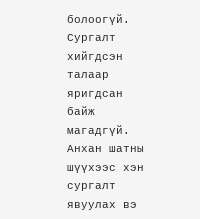болоогүй. Сургалт хийгдсэн талаар яригдсан байж магадгүй. Анхан шатны шүүхээс хэн сургалт явуулах вэ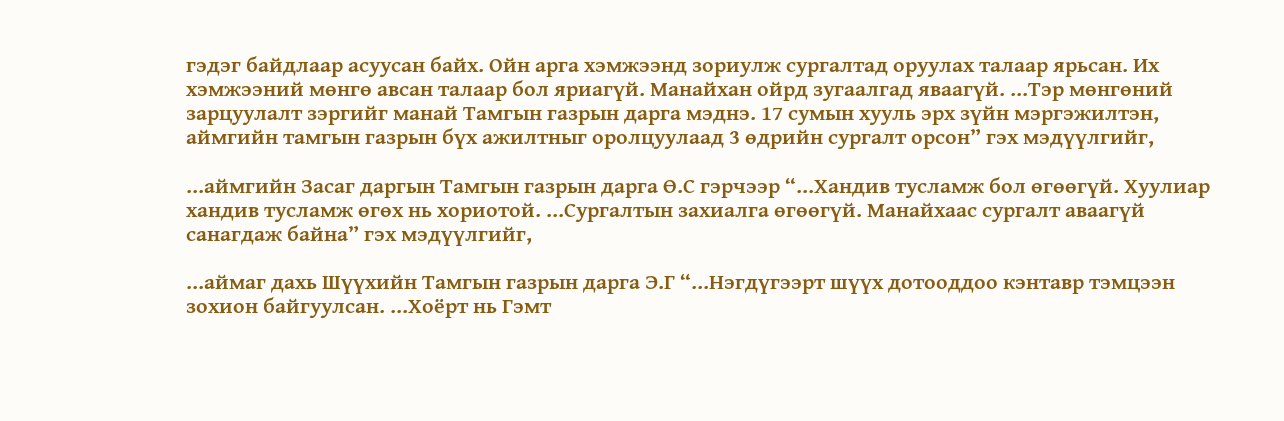гэдэг байдлаар асуусан байх. Ойн арга хэмжээнд зориулж сургалтад оруулах талаар ярьсан. Их хэмжээний мөнгө авсан талаар бол яриагүй. Манайхан ойрд зугаалгад яваагүй. ...Тэр мөнгөний зарцуулалт зэргийг манай Тамгын газрын дарга мэднэ. 17 сумын хууль эрх зүйн мэргэжилтэн, аймгийн тамгын газрын бүх ажилтныг оролцуулаад 3 өдрийн сургалт орсон” гэх мэдүүлгийг,

...аймгийн Засаг даргын Тамгын газрын дарга Ө.С гэрчээр “...Хандив тусламж бол өгөөгүй. Хуулиар хандив тусламж өгөх нь хориотой. ...Сургалтын захиалга өгөөгүй. Манайхаас сургалт аваагүй санагдаж байна” гэх мэдүүлгийг,

...аймаг дахь Шүүхийн Тамгын газрын дарга Э.Г “...Нэгдүгээрт шүүх дотооддоо кэнтавр тэмцээн зохион байгуулсан. ...Хоёрт нь Гэмт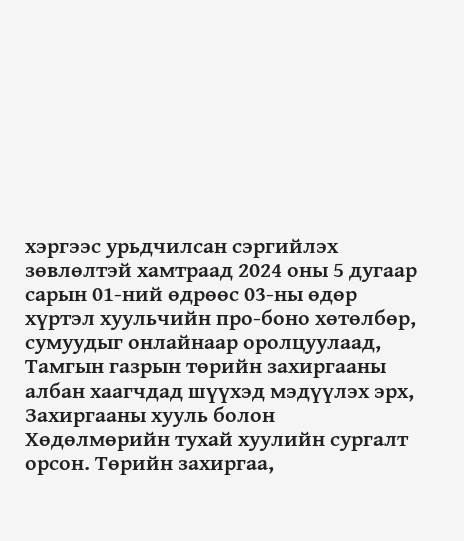хэргээс урьдчилсан сэргийлэх зөвлөлтэй хамтраад 2024 оны 5 дугаар сарын 01-ний өдрөөс 03-ны өдөр хүртэл хуульчийн про-боно хөтөлбөр, сумуудыг онлайнаар оролцуулаад, Тамгын газрын төрийн захиргааны албан хаагчдад шүүхэд мэдүүлэх эрх, Захиргааны хууль болон Хөдөлмөрийн тухай хуулийн сургалт орсон. Төрийн захиргаа,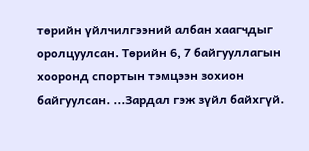төрийн үйлчилгээний албан хаагчдыг оролцуулсан. Төрийн 6, 7 байгууллагын хооронд спортын тэмцээн зохион байгуулсан. ...Зардал гэж зүйл байхгүй.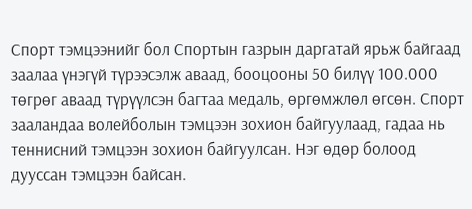Спорт тэмцээнийг бол Спортын газрын даргатай ярьж байгаад заалаа үнэгүй түрээсэлж аваад, бооцооны 50 билүү 100.000 төгрөг аваад түрүүлсэн багтаа медаль, өргөмжлөл өгсөн. Спорт зааландаа волейболын тэмцээн зохион байгуулаад, гадаа нь теннисний тэмцээн зохион байгуулсан. Нэг өдөр болоод дууссан тэмцээн байсан.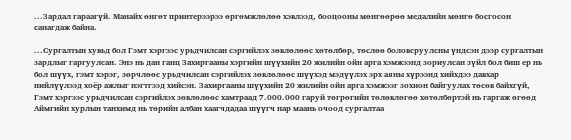...Зардал гараагүй. Манайх өнгөт принтерээрээ өргөмжлөлөө хэвлээд, бооцооны мөнгөөрөө медалийн мөнгө босгосон санагдаж байна.

...Сургалтын хувьд бол Гэмт хэргээс урьдчилсан сэргийлэх зөвлөлөөс хөтөлбөр, төслөө боловсруулсны үндсэн дээр сургалтын зардлыг гаргуулсан. Энэ нь дан ганц Захиргааны хэргийн шүүхийн 20 жилийн ойн арга хэмжээнд зориулсан зүйл бол биш ер нь бол шүүх, гэмт хэрэг, зөрчлөөс урьдчилсан сэргийлэх зөвлөлөөс шүүхэд мэдүүлэх эрх аяны хүрээнд хийхдээ давхар нийлүүлээд хоёр ажлыг нэгтгээд хийсэн. Захиргааны шүүхийн 20 жилийн ойн арга хэмжээг зохион байгуулах төсөв байхгүй, Гэмт хэргээс урьдчилсан сэргийлэх зөвлөлөөс хамтраад 7.000.000 гаруй төгрөгийн төлөвлөгөө хөтөлбөртэй нь гаргаж өгөөд Аймгийн хурлын танхимд нь төрийн албан хаагчдадаа шүүгч нар маань очоод сургалтаа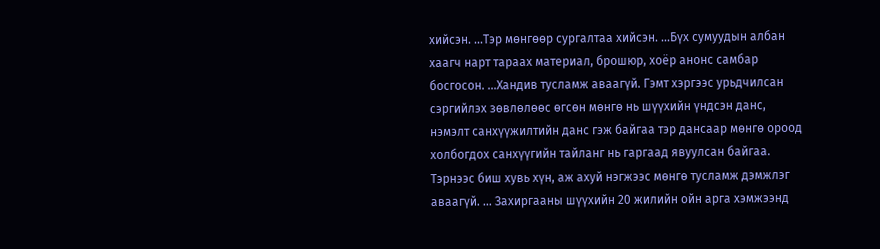хийсэн. ...Тэр мөнгөөр сургалтаа хийсэн. ...Бүх сумуудын албан хаагч нарт тараах материал, брошюр, хоёр анонс самбар босгосон. ...Хандив тусламж аваагүй. Гэмт хэргээс урьдчилсан сэргийлэх зөвлөлөөс өгсөн мөнгө нь шүүхийн үндсэн данс, нэмэлт санхүүжилтийн данс гэж байгаа тэр дансаар мөнгө ороод холбогдох санхүүгийн тайланг нь гаргаад явуулсан байгаа. Тэрнээс биш хувь хүн, аж ахуй нэгжээс мөнгө тусламж дэмжлэг аваагүй. ... Захиргааны шүүхийн 20 жилийн ойн арга хэмжээнд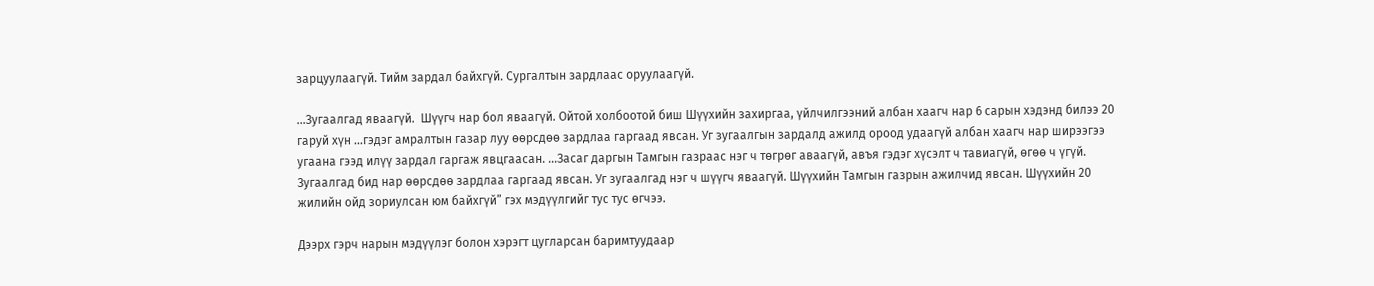зарцуулаагүй. Тийм зардал байхгүй. Сургалтын зардлаас оруулаагүй.

...Зугаалгад яваагүй.  Шүүгч нар бол яваагүй. Ойтой холбоотой биш Шүүхийн захиргаа, үйлчилгээний албан хаагч нар 6 сарын хэдэнд билээ 20 гаруй хүн ...гэдэг амралтын газар луу өөрсдөө зардлаа гаргаад явсан. Уг зугаалгын зардалд ажилд ороод удаагүй албан хаагч нар ширээгээ угаана гээд илүү зардал гаргаж явцгаасан. ...Засаг даргын Тамгын газраас нэг ч төгрөг аваагүй, авъя гэдэг хүсэлт ч тавиагүй, өгөө ч үгүй. Зугаалгад бид нар өөрсдөө зардлаа гаргаад явсан. Уг зугаалгад нэг ч шүүгч яваагүй. Шүүхийн Тамгын газрын ажилчид явсан. Шүүхийн 20 жилийн ойд зориулсан юм байхгүй” гэх мэдүүлгийг тус тус өгчээ.

Дээрх гэрч нарын мэдүүлэг болон хэрэгт цугларсан баримтуудаар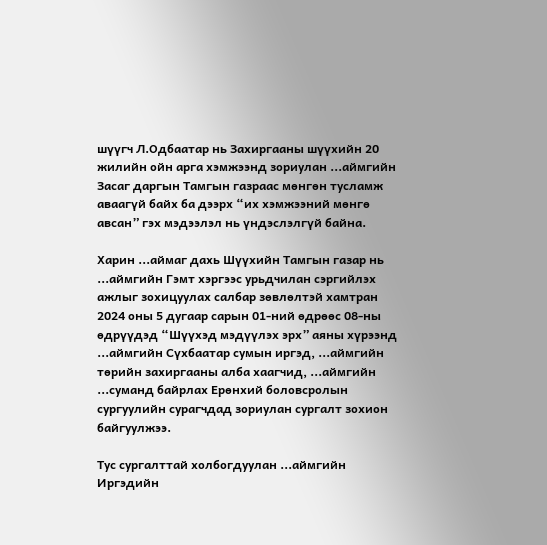шүүгч Л.Одбаатар нь Захиргааны шүүхийн 20 жилийн ойн арга хэмжээнд зориулан ...аймгийн Засаг даргын Тамгын газраас мөнгөн тусламж аваагүй байх ба дээрх “их хэмжээний мөнгө авсан” гэх мэдээлэл нь үндэслэлгүй байна.

Харин ...аймаг дахь Шүүхийн Тамгын газар нь ...аймгийн Гэмт хэргээс урьдчилан сэргийлэх ажлыг зохицуулах салбар зөвлөлтэй хамтран 2024 оны 5 дугаар сарын 01-ний өдрөөс 08-ны өдрүүдэд “Шүүхэд мэдүүлэх эрх” аяны хүрээнд ...аймгийн Сүхбаатар сумын иргэд, ...аймгийн төрийн захиргааны алба хаагчид, ...аймгийн ...суманд байрлах Ерөнхий боловсролын сургуулийн сурагчдад зориулан сургалт зохион байгуулжээ.

Тус сургалттай холбогдуулан ...аймгийн Иргэдийн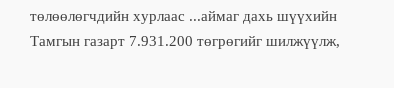төлөөлөгчдийн хурлаас ...аймаг дахь шүүхийн Тамгын газарт 7.931.200 төгрөгийг шилжүүлж,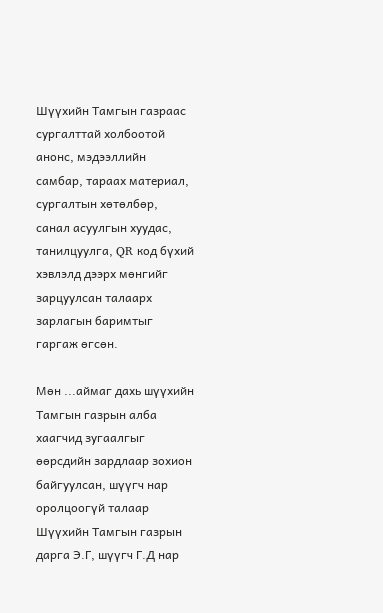Шүүхийн Тамгын газраас сургалттай холбоотой анонс, мэдээллийн самбар, тараах материал, сургалтын хөтөлбөр, санал асуулгын хуудас, танилцуулга, QR код бүхий хэвлэлд дээрх мөнгийг зарцуулсан талаарх зарлагын баримтыг гаргаж өгсөн.

Мөн ...аймаг дахь шүүхийн Тамгын газрын алба хаагчид зугаалгыг өөрсдийн зардлаар зохион байгуулсан, шүүгч нар оролцоогүй талаар Шүүхийн Тамгын газрын дарга Э.Г, шүүгч Г.Д нар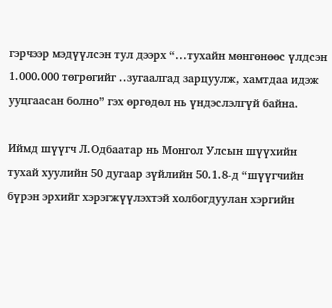гэрчээр мэдүүлсэн тул дээрх “...тухайн мөнгөнөөс үлдсэн 1.000.000 төгрөгийг ..зугаалгад зарцуулж, хамтдаа идэж ууцгаасан болно” гэх өргөдөл нь үндэслэлгүй байна.

Иймд шүүгч Л.Одбаатар нь Монгол Улсын шүүхийн тухай хуулийн 50 дугаар зүйлийн 50.1.8-д “шүүгчийн бүрэн эрхийг хэрэгжүүлэхтэй холбогдуулан хэргийн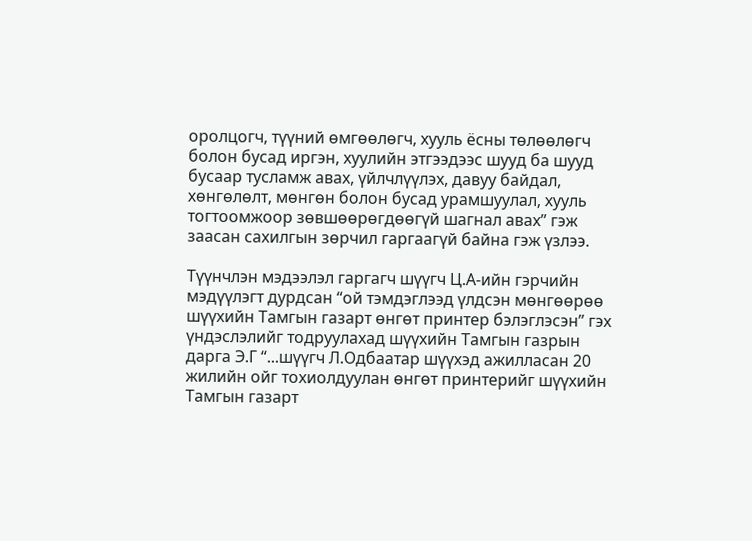оролцогч, түүний өмгөөлөгч, хууль ёсны төлөөлөгч болон бусад иргэн, хуулийн этгээдээс шууд ба шууд бусаар тусламж авах, үйлчлүүлэх, давуу байдал, хөнгөлөлт, мөнгөн болон бусад урамшуулал, хууль тогтоомжоор зөвшөөрөгдөөгүй шагнал авах” гэж заасан сахилгын зөрчил гаргаагүй байна гэж үзлээ.

Түүнчлэн мэдээлэл гаргагч шүүгч Ц.А-ийн гэрчийн мэдүүлэгт дурдсан “ой тэмдэглээд үлдсэн мөнгөөрөө шүүхийн Тамгын газарт өнгөт принтер бэлэглэсэн” гэх үндэслэлийг тодруулахад шүүхийн Тамгын газрын дарга Э.Г “...шүүгч Л.Одбаатар шүүхэд ажилласан 20 жилийн ойг тохиолдуулан өнгөт принтерийг шүүхийн Тамгын газарт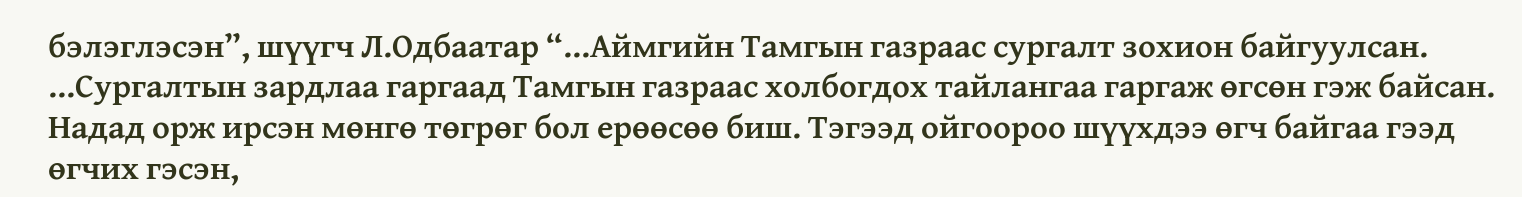бэлэглэсэн”, шүүгч Л.Одбаатар “...Аймгийн Тамгын газраас сургалт зохион байгуулсан. ...Сургалтын зардлаа гаргаад Тамгын газраас холбогдох тайлангаа гаргаж өгсөн гэж байсан. Надад орж ирсэн мөнгө төгрөг бол ерөөсөө биш. Тэгээд ойгоороо шүүхдээ өгч байгаа гээд өгчих гэсэн,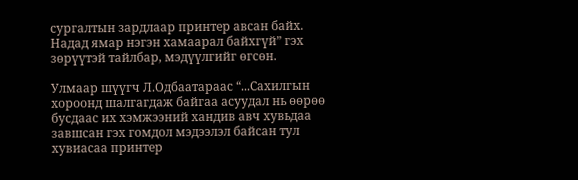сургалтын зардлаар принтер авсан байх. Надад ямар нэгэн хамаарал байхгүй” гэх зөрүүтэй тайлбар, мэдүүлгийг өгсөн.

Улмаар шүүгч Л.Одбаатараас “...Сахилгын хороонд шалгагдаж байгаа асуудал нь өөрөө бусдаас их хэмжээний хандив авч хувьдаа завшсан гэх гомдол мэдээлэл байсан тул хувиасаа принтер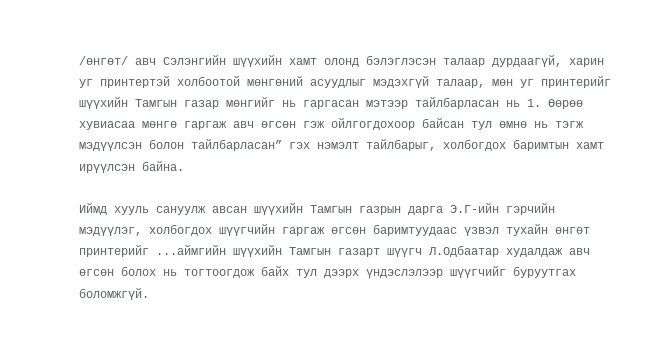/өнгөт/ авч Сэлэнгийн шүүхийн хамт олонд бэлэглэсэн талаар дурдаагүй, харин уг принтертэй холбоотой мөнгөний асуудлыг мэдэхгүй талаар, мөн уг принтерийг шүүхийн Тамгын газар мөнгийг нь гаргасан мэтээр тайлбарласан нь 1. Өөрөө хувиасаа мөнгө гаргаж авч өгсөн гэж ойлгогдохоор байсан тул өмнө нь тэгж мэдүүлсэн болон тайлбарласан” гэх нэмэлт тайлбарыг, холбогдох баримтын хамт ирүүлсэн байна.

Иймд хууль сануулж авсан шүүхийн Тамгын газрын дарга Э.Г-ийн гэрчийн мэдүүлэг, холбогдох шүүгчийн гаргаж өгсөн баримтуудаас үзвэл тухайн өнгөт принтерийг ...аймгийн шүүхийн Тамгын газарт шүүгч Л.Одбаатар худалдаж авч өгсөн болох нь тогтоогдож байх тул дээрх үндэслэлээр шүүгчийг буруутгах боломжгүй.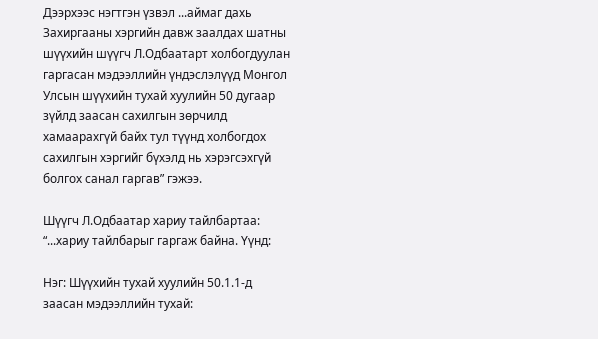Дээрхээс нэгтгэн үзвэл ...аймаг дахь Захиргааны хэргийн давж заалдах шатны шүүхийн шүүгч Л.Одбаатарт холбогдуулан гаргасан мэдээллийн үндэслэлүүд Монгол Улсын шүүхийн тухай хуулийн 50 дугаар зүйлд заасан сахилгын зөрчилд хамаарахгүй байх тул түүнд холбогдох сахилгын хэргийг бүхэлд нь хэрэгсэхгүй болгох санал гаргав” гэжээ.

Шүүгч Л.Одбаатар хариу тайлбартаа: “...хариу тайлбарыг гаргаж байна. Үүнд:

Нэг: Шүүхийн тухай хуулийн 50.1.1-д заасан мэдээллийн тухай: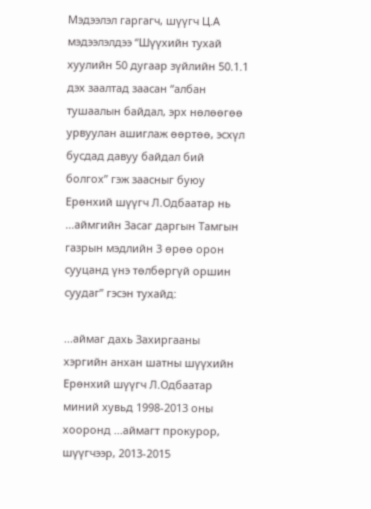Мэдээлэл гаргагч, шүүгч Ц.А мэдээлэлдээ “Шүүхийн тухай хуулийн 50 дугаар зүйлийн 50.1.1 дэх заалтад заасан “албан тушаалын байдал, эрх нөлөөгөө урвуулан ашиглаж өөртөө, эсхүл бусдад давуу байдал бий болгох” гэж заасныг буюу Ерөнхий шүүгч Л.Одбаатар нь ...аймгийн Засаг даргын Тамгын газрын мэдлийн 3 өрөө орон сууцанд үнэ төлбөргүй оршин суудаг” гэсэн тухайд:

...аймаг дахь Захиргааны хэргийн анхан шатны шүүхийн Ерөнхий шүүгч Л.Одбаатар миний хувьд 1998-2013 оны хооронд ...аймагт прокурор, шүүгчээр, 2013-2015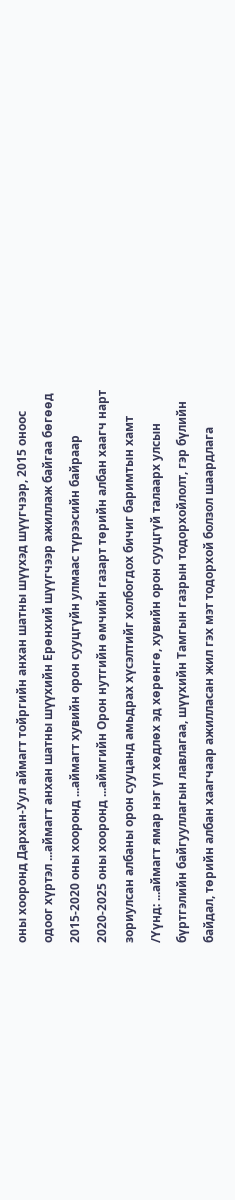оны хооронд Дархан-Уул аймагт тойргийн анхан шатны шүүхэд шүүгчээр, 2015 оноос одоог хүртэл ...аймагт анхан шатны шүүхийн Ерөнхий шүүгчээр ажиллаж байгаа бөгөөд 2015-2020 оны хооронд ...аймагт хувийн орон сууцгүйн улмаас түрээсийн байраар 2020-2025 оны хооронд ...аймгийн Орон нутгийн өмчийн газарт төрийн албан хаагч нарт зориулсан албаны орон сууцанд амьдрах хүсэлтийг холбогдох бичиг баримтын хамт /Үүнд: ...аймагт ямар нэг үл хөдлөх эд хөрөнгө, хувийн орон сууцгүй талаарх улсын бүртгэлийн байгууллагын лавлагаа, шүүхийн Тамгын газрын тодорхойлолт, гэр бүлийн байдал, төрийн албан хаагчаар ажилласан жил гэх мэт тодорхой болзол шаардлага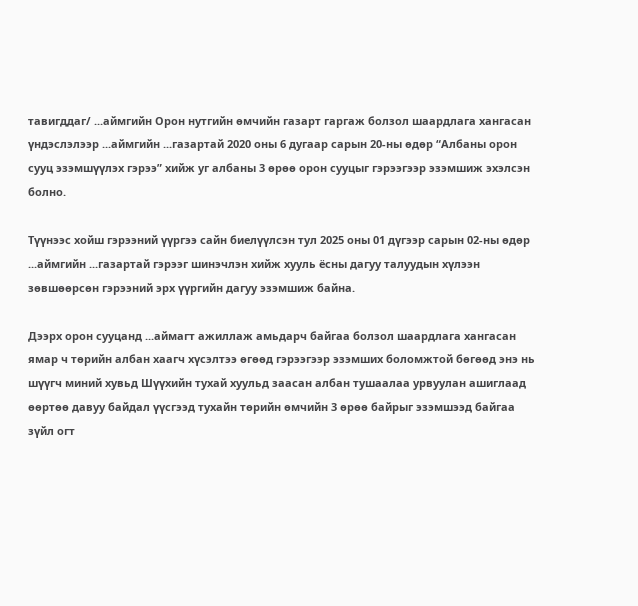тавигддаг/ ...аймгийн Орон нутгийн өмчийн газарт гаргаж болзол шаардлага хангасан үндэслэлээр ...аймгийн ...газартай 2020 оны 6 дугаар сарын 20-ны өдөр “Албаны орон сууц эзэмшүүлэх гэрээ” хийж уг албаны 3 өрөө орон сууцыг гэрээгээр эзэмшиж эхэлсэн болно.

Түүнээс хойш гэрээний үүргээ сайн биелүүлсэн тул 2025 оны 01 дүгээр сарын 02-ны өдөр ...аймгийн ...газартай гэрээг шинэчлэн хийж хууль ёсны дагуу талуудын хүлээн зөвшөөрсөн гэрээний эрх үүргийн дагуу эзэмшиж байна.

Дээрх орон сууцанд ...аймагт ажиллаж амьдарч байгаа болзол шаардлага хангасан ямар ч төрийн албан хаагч хүсэлтээ өгөөд гэрээгээр эзэмших боломжтой бөгөөд энэ нь шүүгч миний хувьд Шүүхийн тухай хуульд заасан албан тушаалаа урвуулан ашиглаад өөртөө давуу байдал үүсгээд тухайн төрийн өмчийн 3 өрөө байрыг эзэмшээд байгаа зүйл огт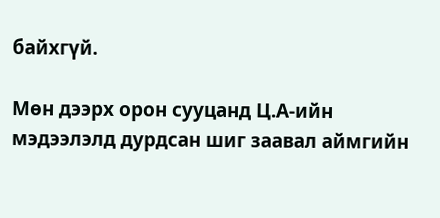байхгүй.

Мөн дээрх орон сууцанд Ц.А-ийн мэдээлэлд дурдсан шиг заавал аймгийн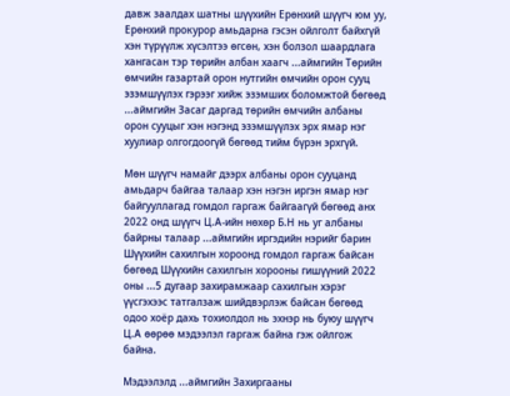давж заалдах шатны шүүхийн Ерөнхий шүүгч юм уу, Ерөнхий прокурор амьдарна гэсэн ойлголт байхгүй хэн түрүүлж хүсэлтээ өгсөн, хэн болзол шаардлага хангасан тэр төрийн албан хаагч ...аймгийн Төрийн өмчийн газартай орон нутгийн өмчийн орон сууц эзэмшүүлэх гэрээг хийж эзэмших боломжтой бөгөөд ...аймгийн Засаг даргад төрийн өмчийн албаны орон сууцыг хэн нэгэнд эзэмшүүлэх эрх ямар нэг хуулиар олгогдоогүй бөгөөд тийм бүрэн эрхгүй.

Мөн шүүгч намайг дээрх албаны орон сууцанд амьдарч байгаа талаар хэн нэгэн иргэн ямар нэг байгууллагад гомдол гаргаж байгаагүй бөгөөд анх 2022 онд шүүгч Ц.А-ийн нөхөр Б.Н нь уг албаны байрны талаар ...аймгийн иргэдийн нэрийг барин Шүүхийн сахилгын хороонд гомдол гаргаж байсан бөгөөд Шүүхийн сахилгын хорооны гишүүний 2022 оны ...5 дугаар захирамжаар сахилгын хэрэг үүсгэхээс татгалзаж шийдвэрлэж байсан бөгөөд одоо хоёр дахь тохиолдол нь эхнэр нь буюу шүүгч Ц.А өөрөө мэдээлэл гаргаж байна гэж ойлгож байна.

Мэдээлэлд ...аймгийн Захиргааны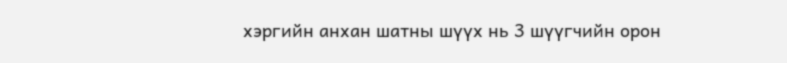хэргийн анхан шатны шүүх нь 3 шүүгчийн орон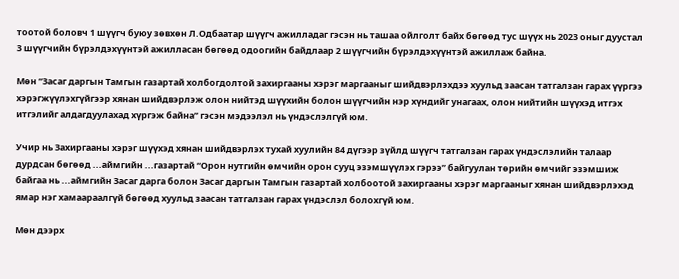тоотой боловч 1 шүүгч буюу зөвхөн Л.Одбаатар шүүгч ажилладаг гэсэн нь ташаа ойлголт байх бөгөөд тус шүүх нь 2023 оныг дуустал 3 шүүгчийн бүрэлдэхүүнтэй ажилласан бөгөөд одоогийн байдлаар 2 шүүгчийн бүрэлдэхүүнтэй ажиллаж байна.

Мөн “Засаг даргын Тамгын газартай холбогдолтой захиргааны хэрэг маргааныг шийдвэрлэхдээ хуульд заасан татгалзан гарах үүргээ хэрэгжүүлэхгүйгээр хянан шийдвэрлэж олон нийтэд шүүхийн болон шүүгчийн нэр хүндийг унагаах, олон нийтийн шүүхэд итгэх итгэлийг алдагдуулахад хүргэж байна” гэсэн мэдээлэл нь үндэслэлгүй юм.

Учир нь Захиргааны хэрэг шүүхэд хянан шийдвэрлэх тухай хуулийн 84 дүгээр зүйлд шүүгч татгалзан гарах үндэслэлийн талаар дурдсан бөгөөд ...аймгийн ...газартай “Орон нутгийн өмчийн орон сууц эзэмшүүлэх гэрээ” байгуулан төрийн өмчийг эзэмшиж байгаа нь ...аймгийн Засаг дарга болон Засаг даргын Тамгын газартай холбоотой захиргааны хэрэг маргааныг хянан шийдвэрлэхэд ямар нэг хамаараалгүй бөгөөд хуульд заасан татгалзан гарах үндэслэл болохгүй юм.

Мөн дээрх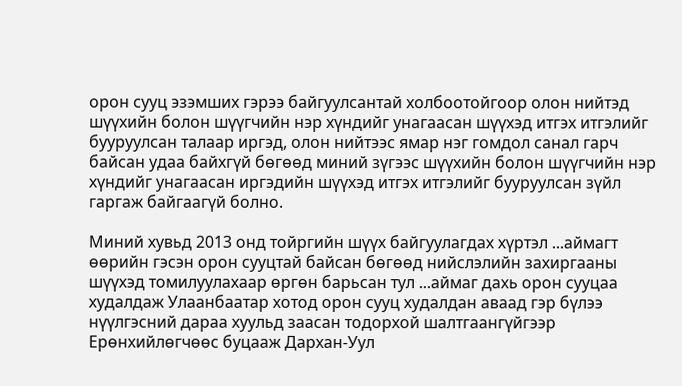орон сууц эзэмших гэрээ байгуулсантай холбоотойгоор олон нийтэд шүүхийн болон шүүгчийн нэр хүндийг унагаасан шүүхэд итгэх итгэлийг бууруулсан талаар иргэд, олон нийтээс ямар нэг гомдол санал гарч байсан удаа байхгүй бөгөөд миний зүгээс шүүхийн болон шүүгчийн нэр хүндийг унагаасан иргэдийн шүүхэд итгэх итгэлийг бууруулсан зүйл гаргаж байгаагүй болно.

Миний хувьд 2013 онд тойргийн шүүх байгуулагдах хүртэл ...аймагт өөрийн гэсэн орон сууцтай байсан бөгөөд нийслэлийн захиргааны шүүхэд томилуулахаар өргөн барьсан тул ...аймаг дахь орон сууцаа худалдаж Улаанбаатар хотод орон сууц худалдан аваад гэр бүлээ нүүлгэсний дараа хуульд заасан тодорхой шалтгаангүйгээр Ерөнхийлөгчөөс буцааж Дархан-Уул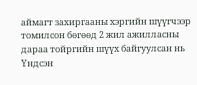аймагт захиргааны хэргийн шүүгчээр томилсон бөгөөд 2 жил ажилласны дараа тойргийн шүүх байгуулсан нь Үндсэн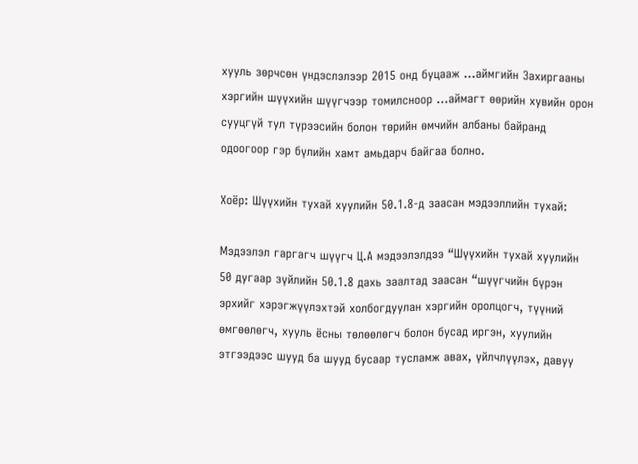хууль зөрчсөн үндэслэлээр 2015 онд буцааж ...аймгийн Захиргааны хэргийн шүүхийн шүүгчээр томилсноор ...аймагт өөрийн хувийн орон сууцгүй тул түрээсийн болон төрийн өмчийн албаны байранд одоогоор гэр бүлийн хамт амьдарч байгаа болно.

Хоёр: Шүүхийн тухай хуулийн 50.1.8-д заасан мэдээллийн тухай:

Мэдээлэл гаргагч шүүгч Ц.А мэдээлэлдээ “Шүүхийн тухай хуулийн 50 дугаар зүйлийн 50.1.8 дахь заалтад заасан “шүүгчийн бүрэн эрхийг хэрэгжүүлэхтэй холбогдуулан хэргийн оролцогч, түүний өмгөөлөгч, хууль ёсны төлөөлөгч болон бусад иргэн, хуулийн этгээдээс шууд ба шууд бусаар тусламж авах, үйлчлүүлэх, давуу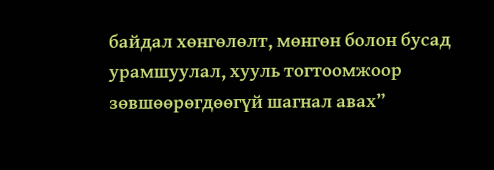байдал хөнгөлөлт, мөнгөн болон бусад урамшуулал, хууль тогтоомжоор зөвшөөрөгдөөгүй шагнал авах”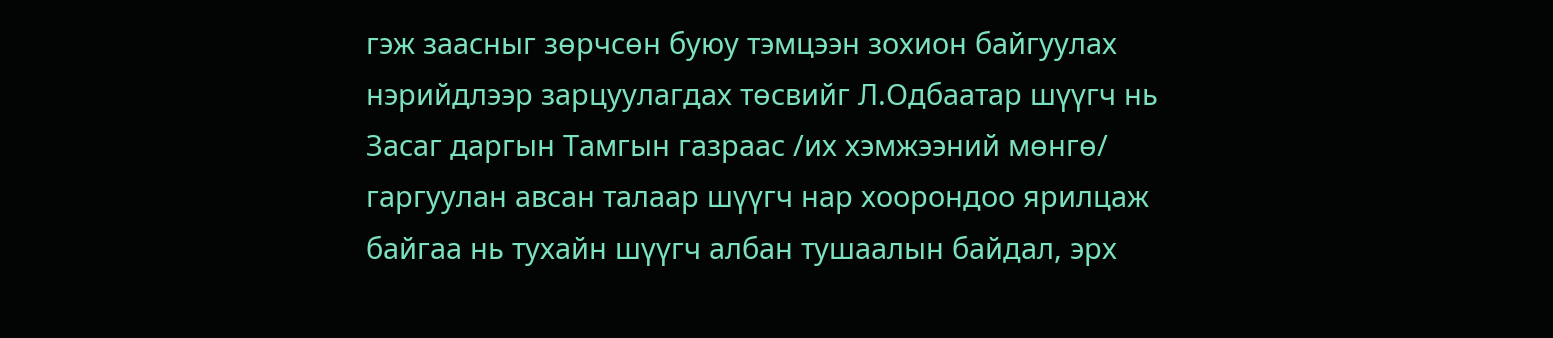гэж заасныг зөрчсөн буюу тэмцээн зохион байгуулах нэрийдлээр зарцуулагдах төсвийг Л.Одбаатар шүүгч нь Засаг даргын Тамгын газраас /их хэмжээний мөнгө/ гаргуулан авсан талаар шүүгч нар хоорондоо ярилцаж байгаа нь тухайн шүүгч албан тушаалын байдал, эрх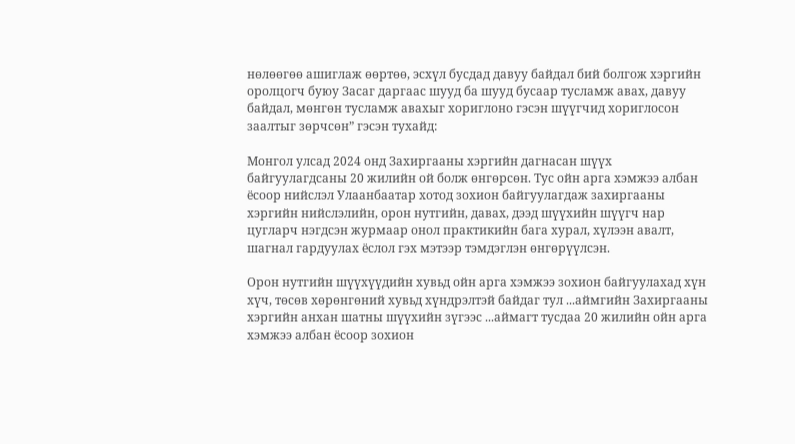нөлөөгөө ашиглаж өөртөө, эсхүл бусдад давуу байдал бий болгож хэргийн оролцогч буюу Засаг даргаас шууд ба шууд бусаар тусламж авах, давуу байдал, мөнгөн тусламж авахыг хориглоно гэсэн шүүгчид хориглосон заалтыг зөрчсөн” гэсэн тухайд:

Монгол улсад 2024 онд Захиргааны хэргийн дагнасан шүүх байгуулагдсаны 20 жилийн ой болж өнгөрсөн. Тус ойн арга хэмжээ албан ёсоор нийслэл Улаанбаатар хотод зохион байгуулагдаж захиргааны хэргийн нийслэлийн, орон нутгийн, давах, дээд шүүхийн шүүгч нар цугларч нэгдсэн журмаар онол практикийн бага хурал, хүлээн авалт, шагнал гардуулах ёслол гэх мэтээр тэмдэглэн өнгөрүүлсэн.

Орон нутгийн шүүхүүдийн хувьд ойн арга хэмжээ зохион байгуулахад хүн хүч, төсөв хөрөнгөний хувьд хүндрэлтэй байдаг тул ...аймгийн Захиргааны хэргийн анхан шатны шүүхийн зүгээс ...аймагт тусдаа 20 жилийн ойн арга хэмжээ албан ёсоор зохион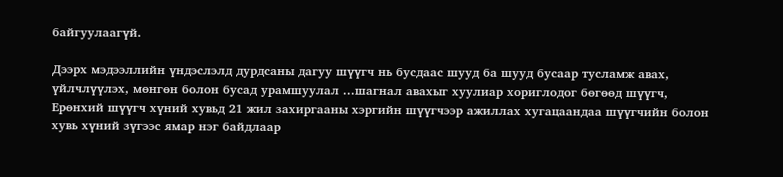байгуулаагүй.

Дээрх мэдээллийн үндэслэлд дурдсаны дагуу шүүгч нь бусдаас шууд ба шууд бусаар тусламж авах, үйлчлүүлэх, мөнгөн болон бусад урамшуулал ...шагнал авахыг хуулиар хориглодог бөгөөд шүүгч, Ерөнхий шүүгч хүний хувьд 21 жил захиргааны хэргийн шүүгчээр ажиллах хугацаандаа шүүгчийн болон хувь хүний зүгээс ямар нэг байдлаар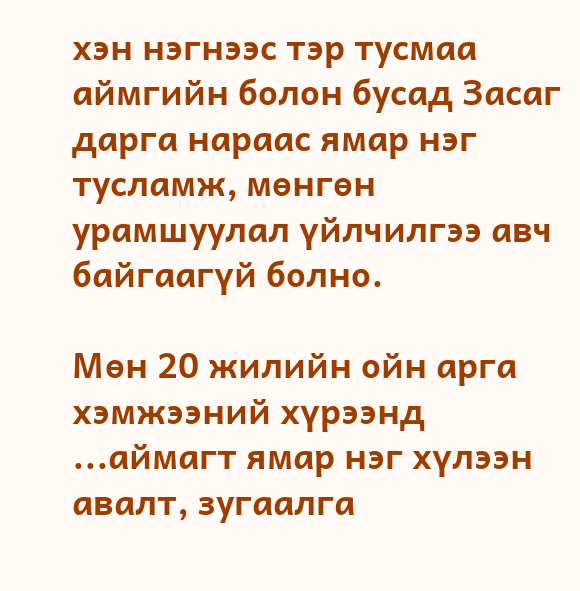хэн нэгнээс тэр тусмаа аймгийн болон бусад Засаг дарга нараас ямар нэг тусламж, мөнгөн урамшуулал үйлчилгээ авч байгаагүй болно.

Мөн 20 жилийн ойн арга хэмжээний хүрээнд ...аймагт ямар нэг хүлээн авалт, зугаалга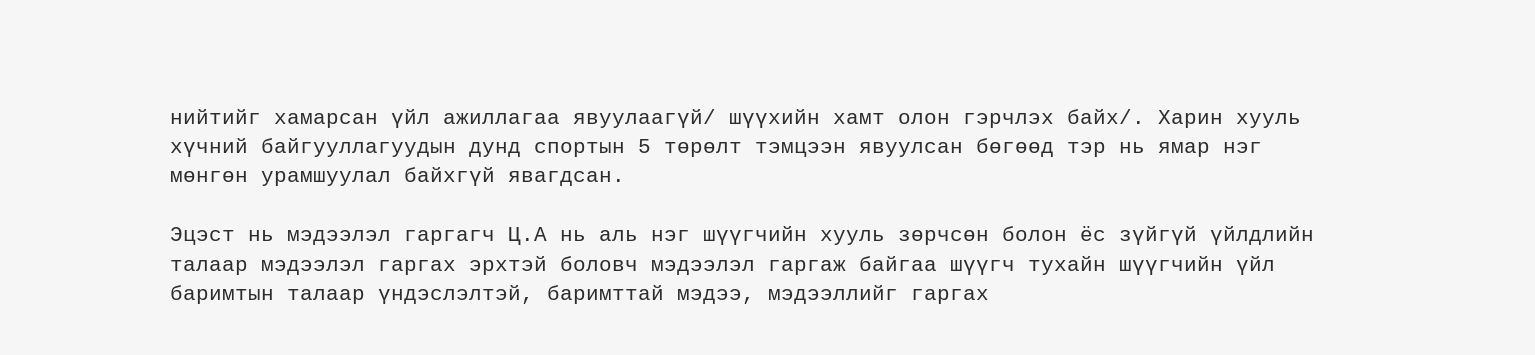нийтийг хамарсан үйл ажиллагаа явуулаагүй/ шүүхийн хамт олон гэрчлэх байх/. Харин хууль хүчний байгууллагуудын дунд спортын 5 төрөлт тэмцээн явуулсан бөгөөд тэр нь ямар нэг мөнгөн урамшуулал байхгүй явагдсан.

Эцэст нь мэдээлэл гаргагч Ц.А нь аль нэг шүүгчийн хууль зөрчсөн болон ёс зүйгүй үйлдлийн талаар мэдээлэл гаргах эрхтэй боловч мэдээлэл гаргаж байгаа шүүгч тухайн шүүгчийн үйл баримтын талаар үндэслэлтэй, баримттай мэдээ, мэдээллийг гаргах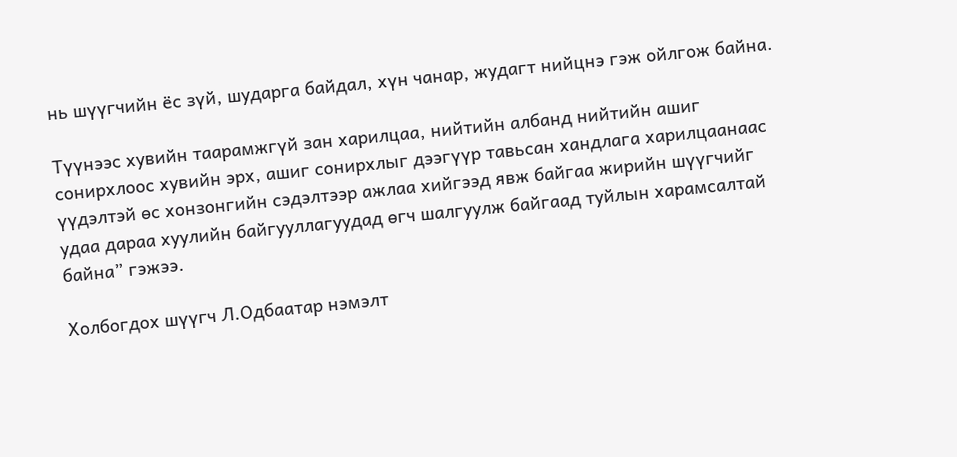нь шүүгчийн ёс зүй, шударга байдал, хүн чанар, жудагт нийцнэ гэж ойлгож байна.

Түүнээс хувийн таарамжгүй зан харилцаа, нийтийн албанд нийтийн ашиг сонирхлоос хувийн эрх, ашиг сонирхлыг дээгүүр тавьсан хандлага харилцаанаас үүдэлтэй өс хонзонгийн сэдэлтээр ажлаа хийгээд явж байгаа жирийн шүүгчийг удаа дараа хуулийн байгууллагуудад өгч шалгуулж байгаад туйлын харамсалтай байна” гэжээ.

Холбогдох шүүгч Л.Одбаатар нэмэлт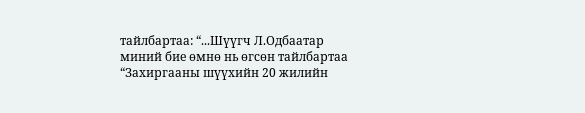тайлбартаа: “...Шүүгч Л.Одбаатар миний бие өмнө нь өгсөн тайлбартаа “Захиргааны шүүхийн 20 жилийн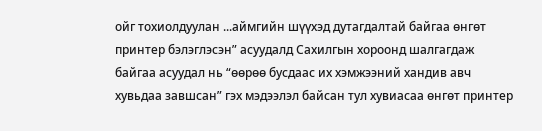ойг тохиолдуулан ...аймгийн шүүхэд дутагдалтай байгаа өнгөт принтер бэлэглэсэн” асуудалд Сахилгын хороонд шалгагдаж байгаа асуудал нь “өөрөө бусдаас их хэмжээний хандив авч хувьдаа завшсан” гэх мэдээлэл байсан тул хувиасаа өнгөт принтер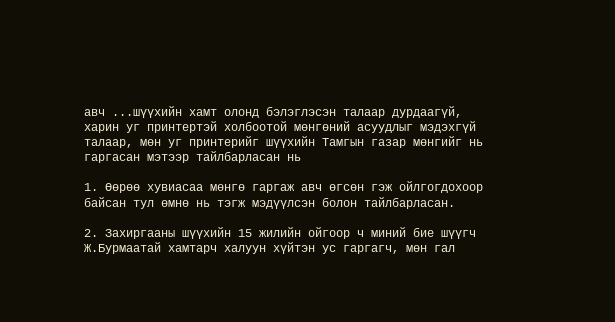авч ...шүүхийн хамт олонд бэлэглэсэн талаар дурдаагүй, харин уг принтертэй холбоотой мөнгөний асуудлыг мэдэхгүй талаар, мөн уг принтерийг шүүхийн Тамгын газар мөнгийг нь гаргасан мэтээр тайлбарласан нь

1. Өөрөө хувиасаа мөнгө гаргаж авч өгсөн гэж ойлгогдохоор байсан тул өмнө нь тэгж мэдүүлсэн болон тайлбарласан.

2. Захиргааны шүүхийн 15 жилийн ойгоор ч миний бие шүүгч Ж.Бурмаатай хамтарч халуун хүйтэн ус гаргагч, мөн гал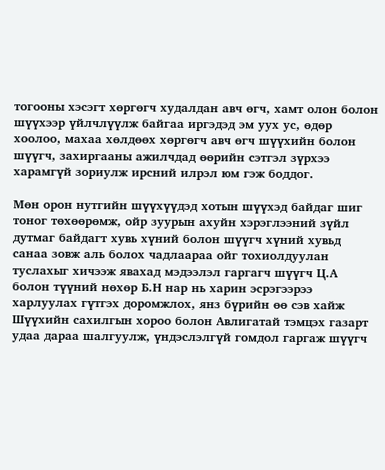тогооны хэсэгт хөргөгч худалдан авч өгч, хамт олон болон шүүхээр үйлчлүүлж байгаа иргэдэд эм уух ус, өдөр хоолоо, махаа хөлдөөх хөргөгч авч өгч шүүхийн болон шүүгч, захиргааны ажилчдад өөрийн сэтгэл зүрхээ харамгүй зориулж ирсний илрэл юм гэж боддог.

Мөн орон нутгийн шүүхүүдэд хотын шүүхэд байдаг шиг тоног төхөөрөмж, ойр зуурын ахуйн хэрэглээний зүйл дутмаг байдагт хувь хүний болон шүүгч хүний хувьд санаа зовж аль болох чадлаараа ойг тохиолдуулан туслахыг хичээж явахад мэдээлэл гаргагч шүүгч Ц.А болон түүний нөхөр Б.Н нар нь харин эсрэгээрээ харлуулах гүтгэх доромжлох, янз бүрийн өө сэв хайж Шүүхийн сахилгын хороо болон Авлигатай тэмцэх газарт удаа дараа шалгуулж, үндэслэлгүй гомдол гаргаж шүүгч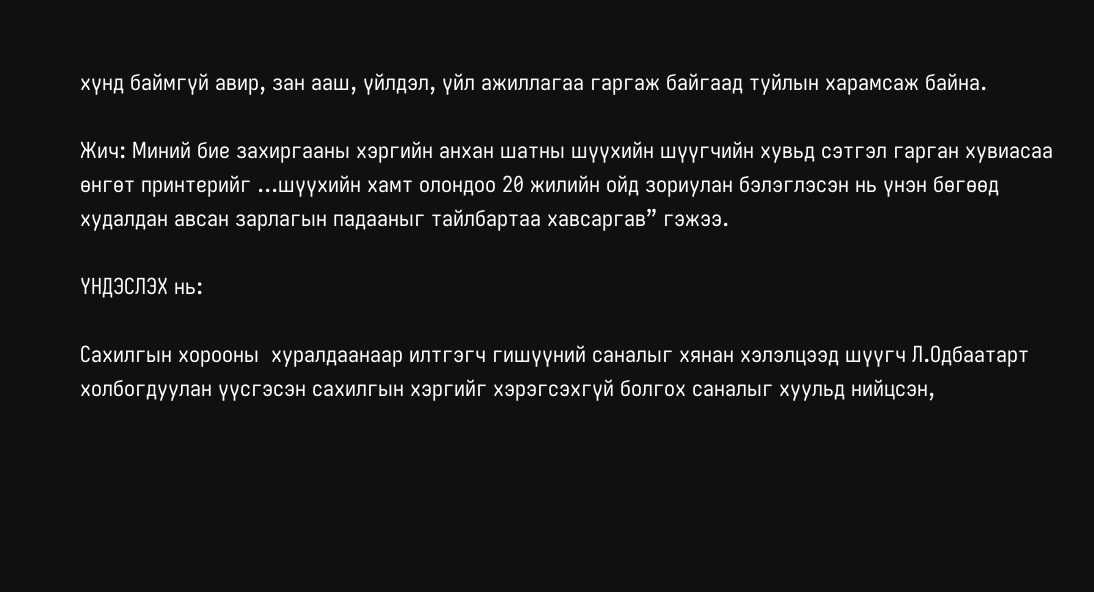хүнд баймгүй авир, зан ааш, үйлдэл, үйл ажиллагаа гаргаж байгаад туйлын харамсаж байна.

Жич: Миний бие захиргааны хэргийн анхан шатны шүүхийн шүүгчийн хувьд сэтгэл гарган хувиасаа өнгөт принтерийг ...шүүхийн хамт олондоо 20 жилийн ойд зориулан бэлэглэсэн нь үнэн бөгөөд худалдан авсан зарлагын падааныг тайлбартаа хавсаргав” гэжээ.

ҮНДЭСЛЭХ нь:

Сахилгын хорооны  хуралдаанаар илтгэгч гишүүний саналыг хянан хэлэлцээд шүүгч Л.Одбаатарт холбогдуулан үүсгэсэн сахилгын хэргийг хэрэгсэхгүй болгох саналыг хуульд нийцсэн,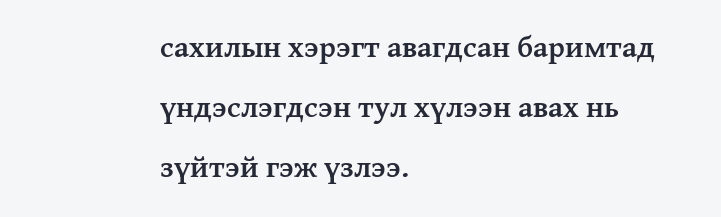сахилын хэрэгт авагдсан баримтад үндэслэгдсэн тул хүлээн авах нь зүйтэй гэж үзлээ.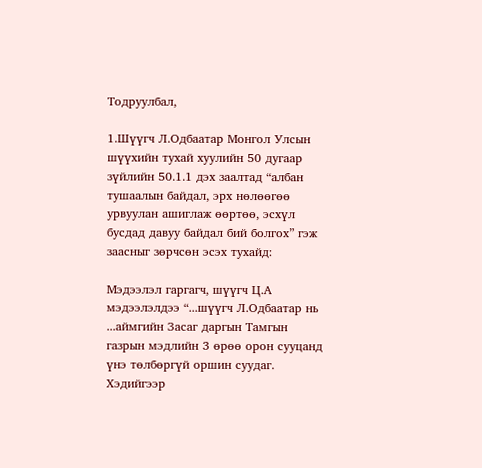Тодруулбал,

1.Шүүгч Л.Одбаатар Монгол Улсын шүүхийн тухай хуулийн 50 дугаар зүйлийн 50.1.1 дэх заалтад “албан тушаалын байдал, эрх нөлөөгөө урвуулан ашиглаж өөртөө, эсхүл бусдад давуу байдал бий болгох” гэж заасныг зөрчсөн эсэх тухайд:

Мэдээлэл гаргагч, шүүгч Ц.А мэдээлэлдээ “...шүүгч Л.Одбаатар нь ...аймгийн Засаг даргын Тамгын газрын мэдлийн 3 өрөө орон сууцанд үнэ төлбөргүй оршин суудаг. Хэдийгээр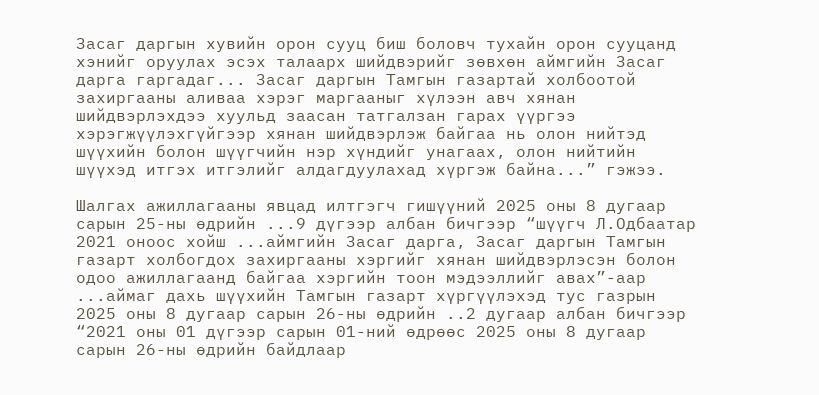Засаг даргын хувийн орон сууц биш боловч тухайн орон сууцанд хэнийг оруулах эсэх талаарх шийдвэрийг зөвхөн аймгийн Засаг дарга гаргадаг... Засаг даргын Тамгын газартай холбоотой захиргааны аливаа хэрэг маргааныг хүлээн авч хянан шийдвэрлэхдээ хуульд заасан татгалзан гарах үүргээ хэрэгжүүлэхгүйгээр хянан шийдвэрлэж байгаа нь олон нийтэд шүүхийн болон шүүгчийн нэр хүндийг унагаах, олон нийтийн шүүхэд итгэх итгэлийг алдагдуулахад хүргэж байна...” гэжээ.

Шалгах ажиллагааны явцад илтгэгч гишүүний 2025 оны 8 дугаар сарын 25-ны өдрийн ...9 дүгээр албан бичгээр “шүүгч Л.Одбаатар 2021 оноос хойш ...аймгийн Засаг дарга, Засаг даргын Тамгын газарт холбогдох захиргааны хэргийг хянан шийдвэрлэсэн болон одоо ажиллагаанд байгаа хэргийн тоон мэдээллийг авах”-аар ...аймаг дахь шүүхийн Тамгын газарт хүргүүлэхэд тус газрын 2025 оны 8 дугаар сарын 26-ны өдрийн ..2 дугаар албан бичгээр “2021 оны 01 дүгээр сарын 01-ний өдрөөс 2025 оны 8 дугаар сарын 26-ны өдрийн байдлаар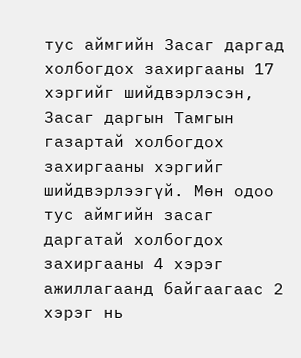тус аймгийн Засаг даргад холбогдох захиргааны 17 хэргийг шийдвэрлэсэн, Засаг даргын Тамгын газартай холбогдох захиргааны хэргийг шийдвэрлээгүй. Мөн одоо тус аймгийн засаг даргатай холбогдох захиргааны 4 хэрэг ажиллагаанд байгаагаас 2 хэрэг нь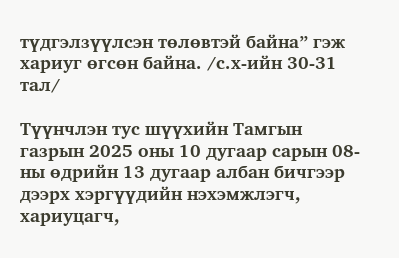түдгэлзүүлсэн төлөвтэй байна” гэж хариуг өгсөн байна. /с.х-ийн 30-31 тал/

Түүнчлэн тус шүүхийн Тамгын газрын 2025 оны 10 дугаар сарын 08-ны өдрийн 13 дугаар албан бичгээр дээрх хэргүүдийн нэхэмжлэгч, хариуцагч,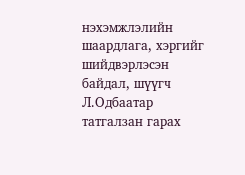нэхэмжлэлийн шаардлага, хэргийг шийдвэрлэсэн байдал, шүүгч Л.Одбаатар татгалзан гарах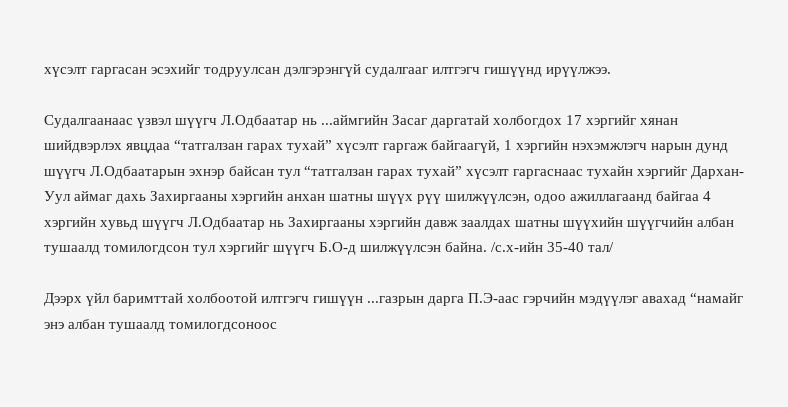хүсэлт гаргасан эсэхийг тодруулсан дэлгэрэнгүй судалгааг илтгэгч гишүүнд ирүүлжээ.

Судалгаанаас үзвэл шүүгч Л.Одбаатар нь ...аймгийн Засаг даргатай холбогдох 17 хэргийг хянан шийдвэрлэх явцдаа “татгалзан гарах тухай” хүсэлт гаргаж байгаагүй, 1 хэргийн нэхэмжлэгч нарын дунд шүүгч Л.Одбаатарын эхнэр байсан тул “татгалзан гарах тухай” хүсэлт гаргаснаас тухайн хэргийг Дархан-Уул аймаг дахь Захиргааны хэргийн анхан шатны шүүх рүү шилжүүлсэн, одоо ажиллагаанд байгаа 4 хэргийн хувьд шүүгч Л.Одбаатар нь Захиргааны хэргийн давж заалдах шатны шүүхийн шүүгчийн албан тушаалд томилогдсон тул хэргийг шүүгч Б.О-д шилжүүлсэн байна. /с.х-ийн 35-40 тал/

Дээрх үйл баримттай холбоотой илтгэгч гишүүн ...газрын дарга П.Э-аас гэрчийн мэдүүлэг авахад “намайг энэ албан тушаалд томилогдсоноос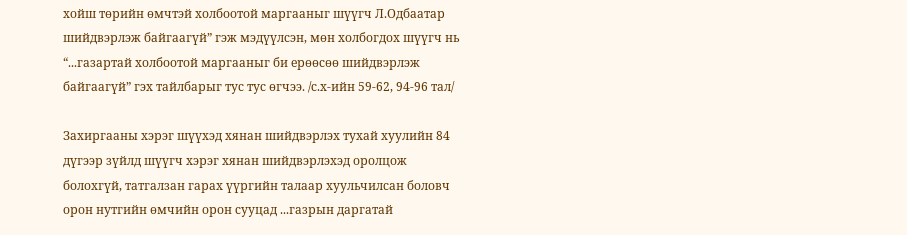хойш төрийн өмчтэй холбоотой маргааныг шүүгч Л.Одбаатар шийдвэрлэж байгаагүй” гэж мэдүүлсэн, мөн холбогдох шүүгч нь “...газартай холбоотой маргааныг би ерөөсөө шийдвэрлэж байгаагүй” гэх тайлбарыг тус тус өгчээ. /с.х-ийн 59-62, 94-96 тал/

Захиргааны хэрэг шүүхэд хянан шийдвэрлэх тухай хуулийн 84 дүгээр зүйлд шүүгч хэрэг хянан шийдвэрлэхэд оролцож болохгүй, татгалзан гарах үүргийн талаар хуульчилсан боловч орон нутгийн өмчийн орон сууцад ...газрын даргатай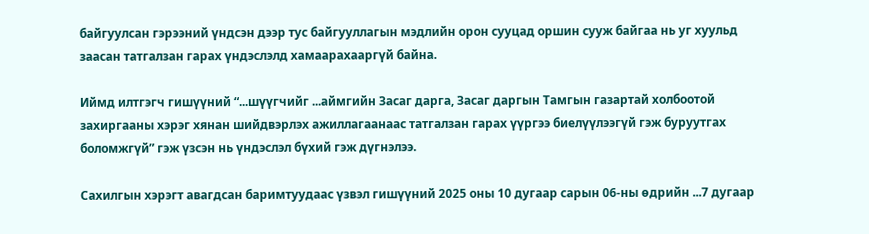байгуулсан гэрээний үндсэн дээр тус байгууллагын мэдлийн орон сууцад оршин сууж байгаа нь уг хуульд заасан татгалзан гарах үндэслэлд хамаарахааргүй байна.

Иймд илтгэгч гишүүний “...шүүгчийг ...аймгийн Засаг дарга, Засаг даргын Тамгын газартай холбоотой захиргааны хэрэг хянан шийдвэрлэх ажиллагаанаас татгалзан гарах үүргээ биелүүлээгүй гэж буруутгах боломжгүй” гэж үзсэн нь үндэслэл бүхий гэж дүгнэлээ.

Сахилгын хэрэгт авагдсан баримтуудаас үзвэл гишүүний 2025 оны 10 дугаар сарын 06-ны өдрийн ...7 дугаар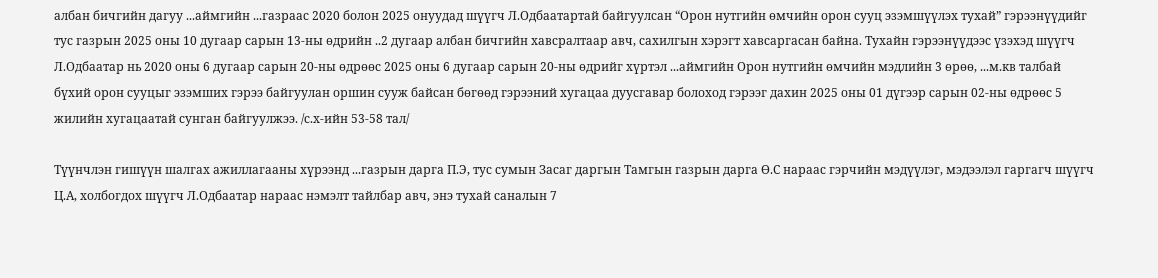албан бичгийн дагуу ...аймгийн ...газраас 2020 болон 2025 онуудад шүүгч Л.Одбаатартай байгуулсан “Орон нутгийн өмчийн орон сууц эзэмшүүлэх тухай” гэрээнүүдийг тус газрын 2025 оны 10 дугаар сарын 13-ны өдрийн ..2 дугаар албан бичгийн хавсралтаар авч, сахилгын хэрэгт хавсаргасан байна. Тухайн гэрээнүүдээс үзэхэд шүүгч Л.Одбаатар нь 2020 оны 6 дугаар сарын 20-ны өдрөөс 2025 оны 6 дугаар сарын 20-ны өдрийг хүртэл ...аймгийн Орон нутгийн өмчийн мэдлийн 3 өрөө, ...м.кв талбай бүхий орон сууцыг эзэмших гэрээ байгуулан оршин сууж байсан бөгөөд гэрээний хугацаа дуусгавар болоход гэрээг дахин 2025 оны 01 дүгээр сарын 02-ны өдрөөс 5 жилийн хугацаатай сунган байгуулжээ. /с.х-ийн 53-58 тал/

Түүнчлэн гишүүн шалгах ажиллагааны хүрээнд ...газрын дарга П.Э, тус сумын Засаг даргын Тамгын газрын дарга Ө.С нараас гэрчийн мэдүүлэг, мэдээлэл гаргагч шүүгч Ц.А, холбогдох шүүгч Л.Одбаатар нараас нэмэлт тайлбар авч, энэ тухай саналын 7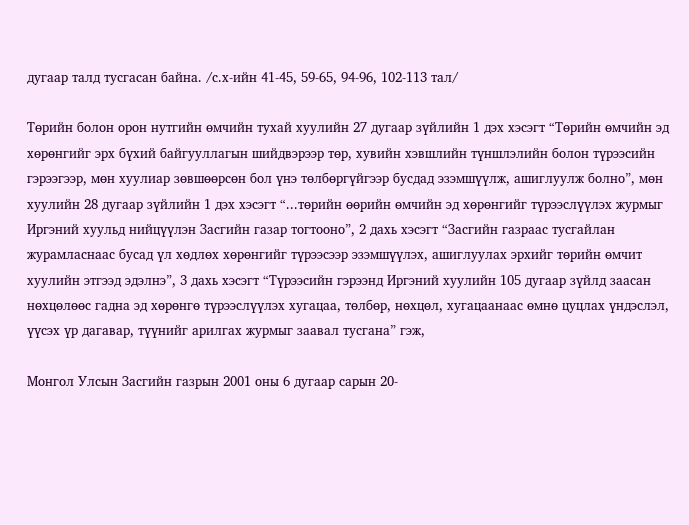дугаар талд тусгасан байна. /с.х-ийн 41-45, 59-65, 94-96, 102-113 тал/

Төрийн болон орон нутгийн өмчийн тухай хуулийн 27 дугаар зүйлийн 1 дэх хэсэгт “Төрийн өмчийн эд хөрөнгийг эрх бүхий байгууллагын шийдвэрээр төр, хувийн хэвшлийн түншлэлийн болон түрээсийн гэрээгээр, мөн хуулиар зөвшөөрсөн бол үнэ төлбөргүйгээр бусдад эзэмшүүлж, ашиглуулж болно”, мөн хуулийн 28 дугаар зүйлийн 1 дэх хэсэгт “...төрийн өөрийн өмчийн эд хөрөнгийг түрээслүүлэх журмыг Иргэний хуульд нийцүүлэн Засгийн газар тогтооно”, 2 дахь хэсэгт “Засгийн газраас тусгайлан журамласнаас бусад үл хөдлөх хөрөнгийг түрээсээр эзэмшүүлэх, ашиглуулах эрхийг төрийн өмчит хуулийн этгээд эдэлнэ”, 3 дахь хэсэгт “Түрээсийн гэрээнд Иргэний хуулийн 105 дугаар зүйлд заасан нөхцөлөөс гадна эд хөрөнгө түрээслүүлэх хугацаа, төлбөр, нөхцөл, хугацаанаас өмнө цуцлах үндэслэл, үүсэх үр дагавар, түүнийг арилгах журмыг заавал тусгана” гэж,

Монгол Улсын Засгийн газрын 2001 оны 6 дугаар сарын 20-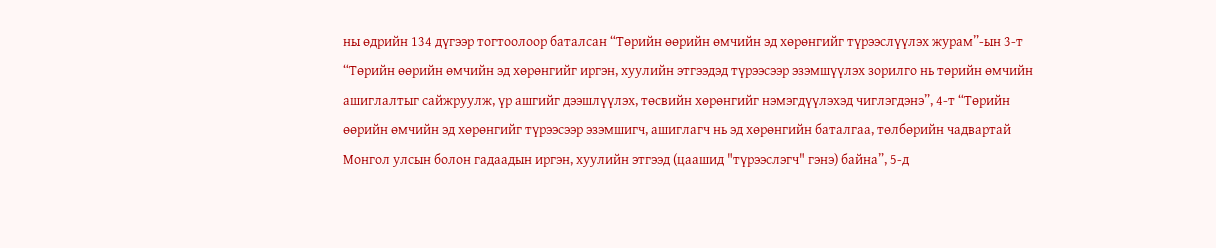ны өдрийн 134 дүгээр тогтоолоор баталсан “Төрийн өөрийн өмчийн эд хөрөнгийг түрээслүүлэх журам”-ын 3-т “Төрийн өөрийн өмчийн эд хөрөнгийг иргэн, хуулийн этгээдэд түрээсээр эзэмшүүлэх зорилго нь төрийн өмчийн ашиглалтыг сайжруулж, үр ашгийг дээшлүүлэх, төсвийн хөрөнгийг нэмэгдүүлэхэд чиглэгдэнэ”, 4-т “Төрийн өөрийн өмчийн эд хөрөнгийг түрээсээр эзэмшигч, ашиглагч нь эд хөрөнгийн баталгаа, төлбөрийн чадвартай Монгол улсын болон гадаадын иргэн, хуулийн этгээд (цаашид "түрээслэгч" гэнэ) байна”, 5-д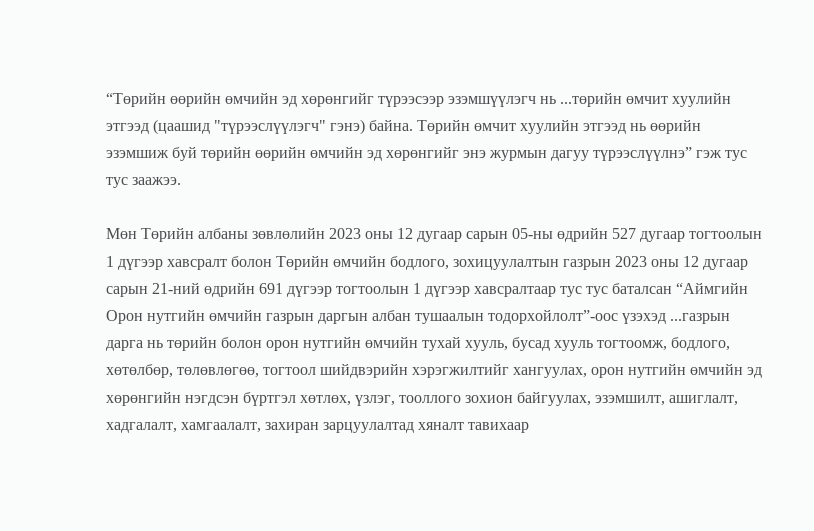“Төрийн өөрийн өмчийн эд хөрөнгийг түрээсээр эзэмшүүлэгч нь ...төрийн өмчит хуулийн этгээд (цаашид "түрээслүүлэгч" гэнэ) байна. Төрийн өмчит хуулийн этгээд нь өөрийн эзэмшиж буй төрийн өөрийн өмчийн эд хөрөнгийг энэ журмын дагуу түрээслүүлнэ” гэж тус тус заажээ.

Мөн Төрийн албаны зөвлөлийн 2023 оны 12 дугаар сарын 05-ны өдрийн 527 дугаар тогтоолын 1 дүгээр хавсралт болон Төрийн өмчийн бодлого, зохицуулалтын газрын 2023 оны 12 дугаар сарын 21-ний өдрийн 691 дүгээр тогтоолын 1 дүгээр хавсралтаар тус тус баталсан “Аймгийн Орон нутгийн өмчийн газрын даргын албан тушаалын тодорхойлолт”-оос үзэхэд ...газрын дарга нь төрийн болон орон нутгийн өмчийн тухай хууль, бусад хууль тогтоомж, бодлого, хөтөлбөр, төлөвлөгөө, тогтоол шийдвэрийн хэрэгжилтийг хангуулах, орон нутгийн өмчийн эд хөрөнгийн нэгдсэн бүртгэл хөтлөх, үзлэг, тооллого зохион байгуулах, эзэмшилт, ашиглалт, хадгалалт, хамгаалалт, захиран зарцуулалтад хяналт тавихаар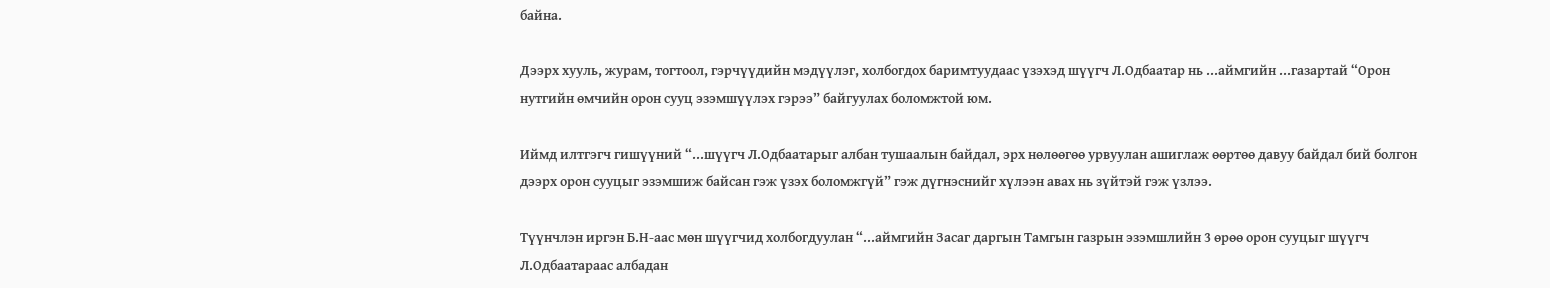байна.

Дээрх хууль, журам, тогтоол, гэрчүүдийн мэдүүлэг, холбогдох баримтуудаас үзэхэд шүүгч Л.Одбаатар нь ...аймгийн ...газартай “Орон нутгийн өмчийн орон сууц эзэмшүүлэх гэрээ” байгуулах боломжтой юм.

Иймд илтгэгч гишүүний “...шүүгч Л.Одбаатарыг албан тушаалын байдал, эрх нөлөөгөө урвуулан ашиглаж өөртөө давуу байдал бий болгон дээрх орон сууцыг эзэмшиж байсан гэж үзэх боломжгүй” гэж дүгнэснийг хүлээн авах нь зүйтэй гэж үзлээ.

Түүнчлэн иргэн Б.Н-аас мөн шүүгчид холбогдуулан “...аймгийн Засаг даргын Тамгын газрын эзэмшлийн 3 өрөө орон сууцыг шүүгч Л.Одбаатараас албадан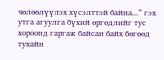чөлөөлүүлэх хүсэлттэй байна...” гэх утга агуулга бүхий өргөдлийг тус хороонд гаргаж байсан байх бөгөөд тухайн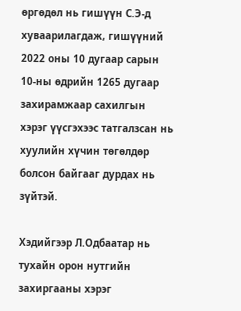өргөдөл нь гишүүн С.Э-д хуваарилагдаж, гишүүний 2022 оны 10 дугаар сарын 10-ны өдрийн 1265 дугаар захирамжаар сахилгын хэрэг үүсгэхээс татгалзсан нь хуулийн хүчин төгөлдөр болсон байгааг дурдах нь зүйтэй.

Хэдийгээр Л.Одбаатар нь тухайн орон нутгийн захиргааны хэрэг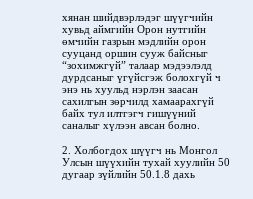хянан шийдвэрлэдэг шүүгчийн хувьд аймгийн Орон нутгийн өмчийн газрын мэдлийн орон сууцанд оршин сууж байсныг “зохимжгүй” талаар мэдээлэлд дурдсаныг үгүйсгэж болохгүй ч энэ нь хуульд нэрлэн заасан сахилгын зөрчилд хамаарахгүй байх тул илтгэгч гишүүний саналыг хүлээн авсан болно.

2. Холбогдох шүүгч нь Монгол Улсын шүүхийн тухай хуулийн 50 дугаар зүйлийн 50.1.8 дахь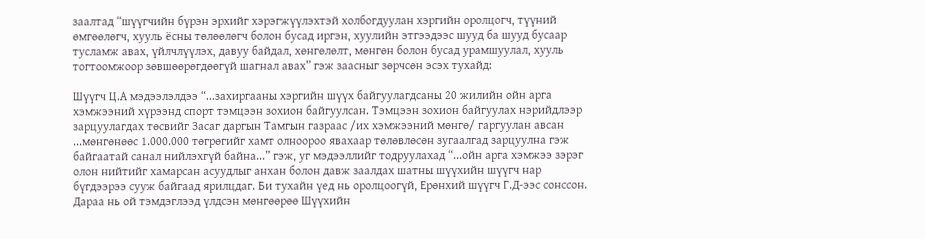заалтад “шүүгчийн бүрэн эрхийг хэрэгжүүлэхтэй холбогдуулан хэргийн оролцогч, түүний өмгөөлөгч, хууль ёсны төлөөлөгч болон бусад иргэн, хуулийн этгээдээс шууд ба шууд бусаар тусламж авах, үйлчлүүлэх, давуу байдал, хөнгөлөлт, мөнгөн болон бусад урамшуулал, хууль тогтоомжоор зөвшөөрөгдөөгүй шагнал авах” гэж заасныг зөрчсөн эсэх тухайд:

Шүүгч Ц.А мэдээлэлдээ “...захиргааны хэргийн шүүх байгуулагдсаны 20 жилийн ойн арга хэмжээний хүрээнд спорт тэмцээн зохион байгуулсан. Тэмцээн зохион байгуулах нэрийдлээр зарцуулагдах төсвийг Засаг даргын Тамгын газраас /их хэмжээний мөнгө/ гаргуулан авсан ...мөнгөнөөс 1.000.000 төгрөгийг хамт олноороо явахаар төлөвлөсөн зугаалгад зарцуулна гэж байгаатай санал нийлэхгүй байна...” гэж, уг мэдээллийг тодруулахад “...ойн арга хэмжээ зэрэг олон нийтийг хамарсан асуудлыг анхан болон давж заалдах шатны шүүхийн шүүгч нар бүгдээрээ сууж байгаад ярилцдаг. Би тухайн үед нь оролцоогүй, Ерөнхий шүүгч Г.Д-ээс сонссон. Дараа нь ой тэмдэглээд үлдсэн мөнгөөрөө Шүүхийн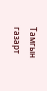Тамгын газарт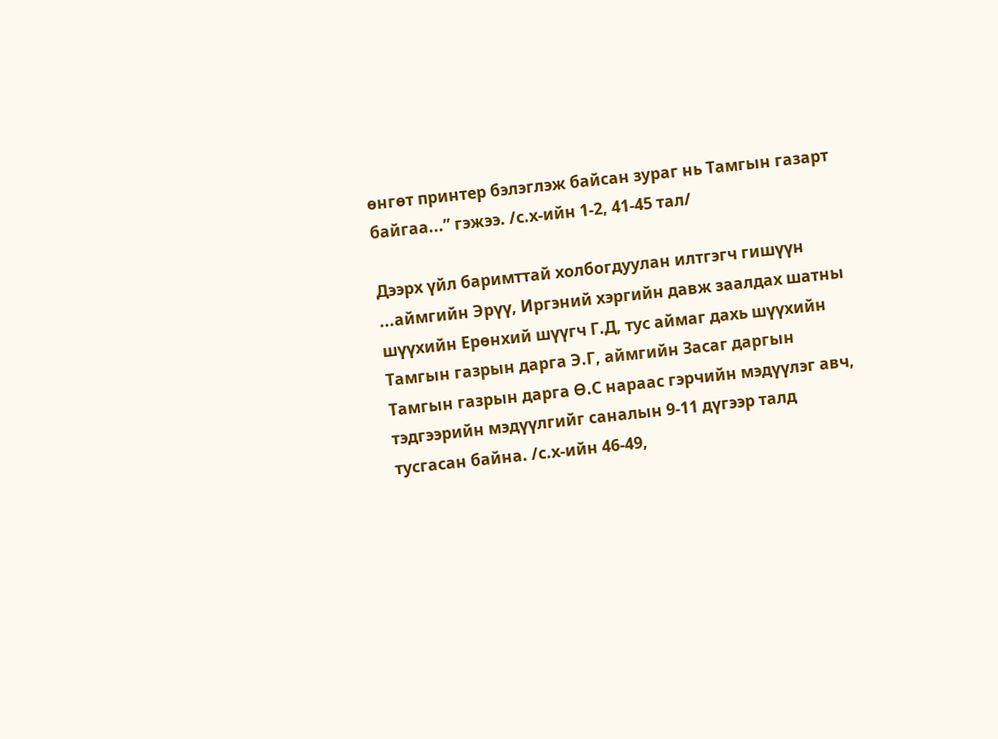өнгөт принтер бэлэглэж байсан зураг нь Тамгын газарт байгаа...” гэжээ. /с.х-ийн 1-2, 41-45 тал/

Дээрх үйл баримттай холбогдуулан илтгэгч гишүүн ...аймгийн Эрүү, Иргэний хэргийн давж заалдах шатны шүүхийн Ерөнхий шүүгч Г.Д, тус аймаг дахь шүүхийн Тамгын газрын дарга Э.Г, аймгийн Засаг даргын Тамгын газрын дарга Ө.С нараас гэрчийн мэдүүлэг авч, тэдгээрийн мэдүүлгийг саналын 9-11 дүгээр талд тусгасан байна. /с.х-ийн 46-49,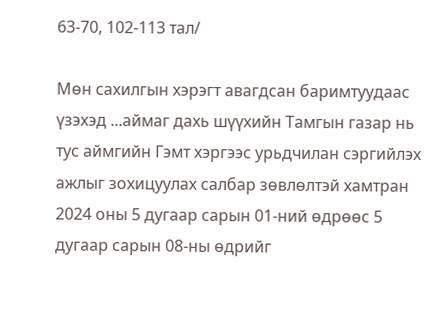63-70, 102-113 тал/

Мөн сахилгын хэрэгт авагдсан баримтуудаас үзэхэд ...аймаг дахь шүүхийн Тамгын газар нь тус аймгийн Гэмт хэргээс урьдчилан сэргийлэх ажлыг зохицуулах салбар зөвлөлтэй хамтран 2024 оны 5 дугаар сарын 01-ний өдрөөс 5 дугаар сарын 08-ны өдрийг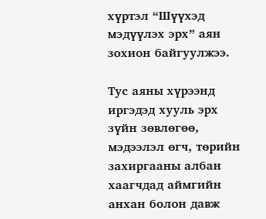хүртэл “Шүүхэд мэдүүлэх эрх” аян зохион байгуулжээ.

Тус аяны хүрээнд иргэдэд хууль эрх зүйн зөвлөгөө, мэдээлэл өгч, төрийн захиргааны албан хаагчдад аймгийн анхан болон давж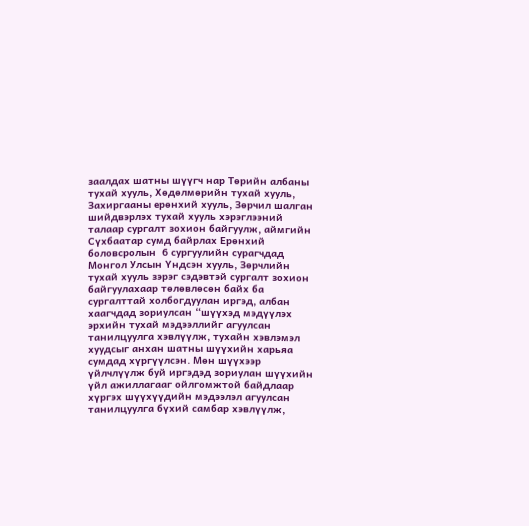заалдах шатны шүүгч нар Төрийн албаны тухай хууль, Хөдөлмөрийн тухай хууль, Захиргааны ерөнхий хууль, Зөрчил шалган шийдвэрлэх тухай хууль хэрэглээний талаар сургалт зохион байгуулж, аймгийн Сүхбаатар сумд байрлах Ерөнхий боловсролын  6 сургуулийн сурагчдад Монгол Улсын Үндсэн хууль, Зөрчлийн тухай хууль зэрэг сэдэвтэй сургалт зохион байгуулахаар төлөвлөсөн байх ба сургалттай холбогдуулан иргэд, албан хаагчдад зориулсан “шүүхэд мэдүүлэх эрхийн тухай мэдээллийг агуулсан танилцуулга хэвлүүлж, тухайн хэвлэмэл хуудсыг анхан шатны шүүхийн харьяа сумдад хүргүүлсэн. Мөн шүүхээр үйлчлүүлж буй иргэдэд зориулан шүүхийн үйл ажиллагааг ойлгомжтой байдлаар хүргэх шүүхүүдийн мэдээлэл агуулсан танилцуулга бүхий самбар хэвлүүлж,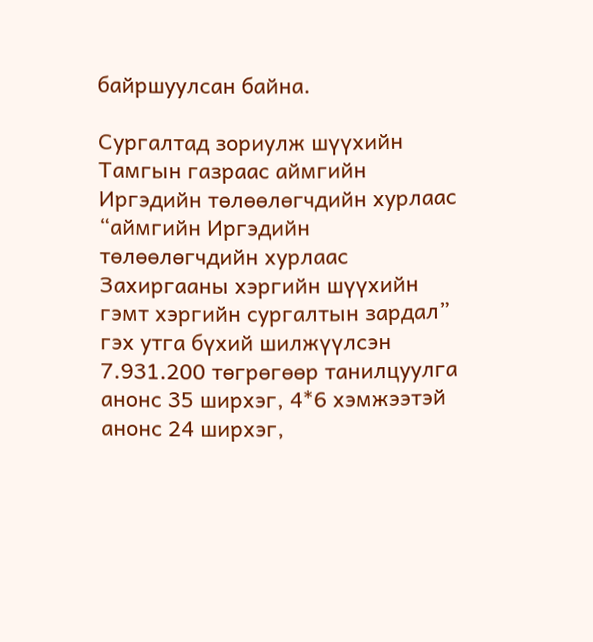байршуулсан байна.

Сургалтад зориулж шүүхийн Тамгын газраас аймгийн Иргэдийн төлөөлөгчдийн хурлаас “аймгийн Иргэдийн төлөөлөгчдийн хурлаас Захиргааны хэргийн шүүхийн гэмт хэргийн сургалтын зардал” гэх утга бүхий шилжүүлсэн 7.931.200 төгрөгөөр танилцуулга анонс 35 ширхэг, 4*6 хэмжээтэй анонс 24 ширхэг,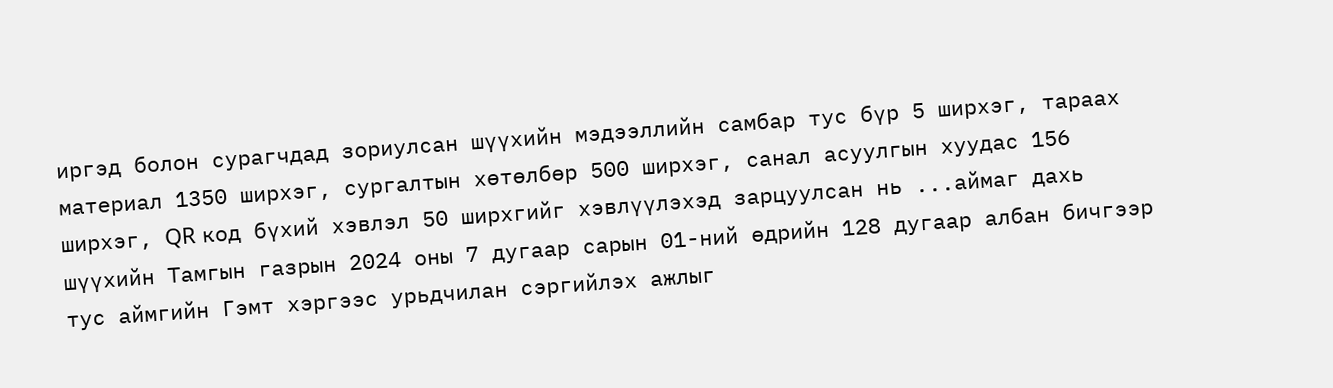иргэд болон сурагчдад зориулсан шүүхийн мэдээллийн самбар тус бүр 5 ширхэг, тараах материал 1350 ширхэг, сургалтын хөтөлбөр 500 ширхэг, санал асуулгын хуудас 156 ширхэг, QR код бүхий хэвлэл 50 ширхгийг хэвлүүлэхэд зарцуулсан нь ...аймаг дахь шүүхийн Тамгын газрын 2024 оны 7 дугаар сарын 01-ний өдрийн 128 дугаар албан бичгээр тус аймгийн Гэмт хэргээс урьдчилан сэргийлэх ажлыг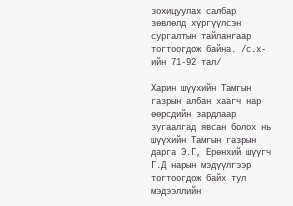зохицуулах салбар зөвлөлд хүргүүлсэн сургалтын тайлангаар тогтоогдож байна. /с.х-ийн 71-92 тал/

Харин шүүхийн Тамгын газрын албан хаагч нар өөрсдийн зардлаар зугаалгад явсан болох нь шүүхийн Тамгын газрын дарга Э.Г, Ерөнхий шүүгч Г.Д нарын мэдүүлгээр тогтоогдож байх тул мэдээллийн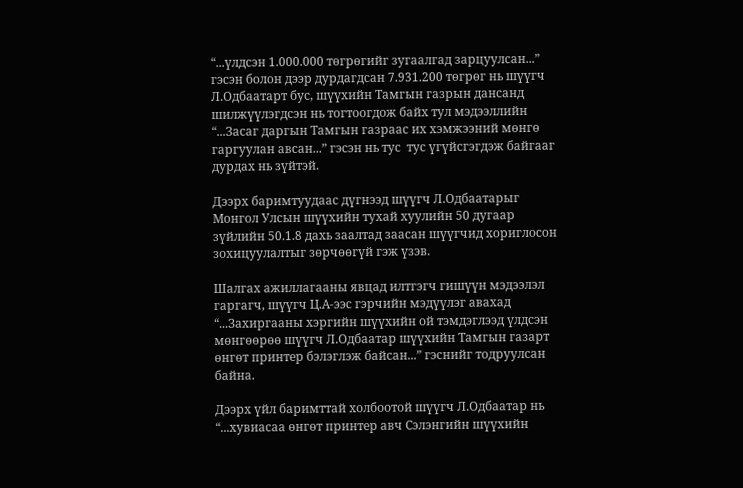“...үлдсэн 1.000.000 төгрөгийг зугаалгад зарцуулсан...” гэсэн болон дээр дурдагдсан 7.931.200 төгрөг нь шүүгч Л.Одбаатарт бус, шүүхийн Тамгын газрын дансанд шилжүүлэгдсэн нь тогтоогдож байх тул мэдээллийн “...Засаг даргын Тамгын газраас их хэмжээний мөнгө гаргуулан авсан...” гэсэн нь тус  тус үгүйсгэгдэж байгааг дурдах нь зүйтэй.

Дээрх баримтуудаас дүгнээд шүүгч Л.Одбаатарыг Монгол Улсын шүүхийн тухай хуулийн 50 дугаар зүйлийн 50.1.8 дахь заалтад заасан шүүгчид хориглосон зохицуулалтыг зөрчөөгүй гэж үзэв.

Шалгах ажиллагааны явцад илтгэгч гишүүн мэдээлэл гаргагч, шүүгч Ц.А-ээс гэрчийн мэдүүлэг авахад “...Захиргааны хэргийн шүүхийн ой тэмдэглээд үлдсэн мөнгөөрөө шүүгч Л.Одбаатар шүүхийн Тамгын газарт өнгөт принтер бэлэглэж байсан...” гэснийг тодруулсан байна.

Дээрх үйл баримттай холбоотой шүүгч Л.Одбаатар нь “...хувиасаа өнгөт принтер авч Сэлэнгийн шүүхийн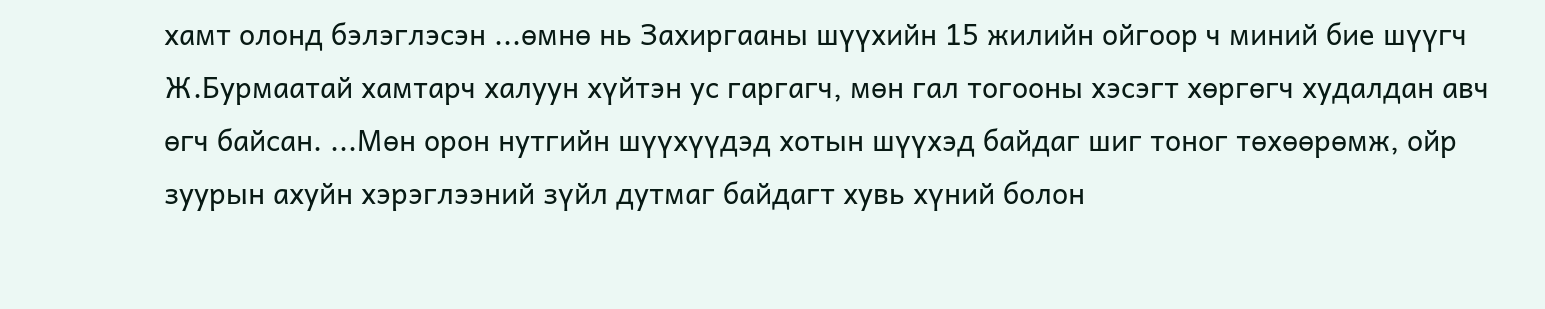хамт олонд бэлэглэсэн ...өмнө нь Захиргааны шүүхийн 15 жилийн ойгоор ч миний бие шүүгч Ж.Бурмаатай хамтарч халуун хүйтэн ус гаргагч, мөн гал тогооны хэсэгт хөргөгч худалдан авч өгч байсан. ...Мөн орон нутгийн шүүхүүдэд хотын шүүхэд байдаг шиг тоног төхөөрөмж, ойр зуурын ахуйн хэрэглээний зүйл дутмаг байдагт хувь хүний болон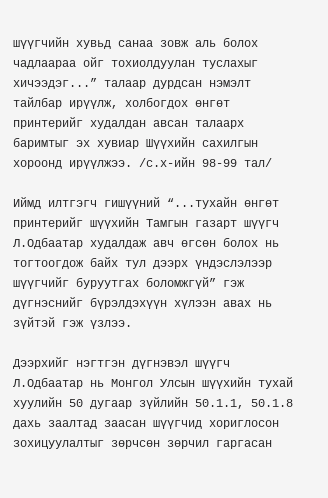шүүгчийн хувьд санаа зовж аль болох чадлаараа ойг тохиолдуулан туслахыг хичээдэг...” талаар дурдсан нэмэлт тайлбар ирүүлж, холбогдох өнгөт принтерийг худалдан авсан талаарх баримтыг эх хувиар Шүүхийн сахилгын хороонд ирүүлжээ. /с.х-ийн 98-99 тал/

Иймд илтгэгч гишүүний “...тухайн өнгөт принтерийг шүүхийн Тамгын газарт шүүгч Л.Одбаатар худалдаж авч өгсөн болох нь тогтоогдож байх тул дээрх үндэслэлээр шүүгчийг буруутгах боломжгүй” гэж дүгнэснийг бүрэлдэхүүн хүлээн авах нь зүйтэй гэж үзлээ.

Дээрхийг нэгтгэн дүгнэвэл шүүгч Л.Одбаатар нь Монгол Улсын шүүхийн тухай хуулийн 50 дугаар зүйлийн 50.1.1, 50.1.8 дахь заалтад заасан шүүгчид хориглосон зохицуулалтыг зөрчсөн зөрчил гаргасан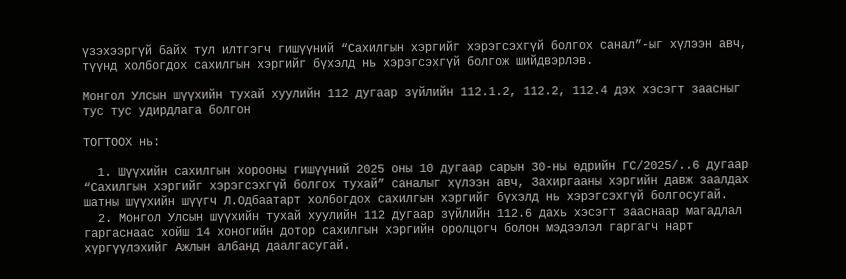үзэхээргүй байх тул илтгэгч гишүүний “Сахилгын хэргийг хэрэгсэхгүй болгох санал”-ыг хүлээн авч, түүнд холбогдох сахилгын хэргийг бүхэлд нь хэрэгсэхгүй болгож шийдвэрлэв.

Монгол Улсын шүүхийн тухай хуулийн 112 дугаар зүйлийн 112.1.2, 112.2, 112.4 дэх хэсэгт заасныг тус тус удирдлага болгон

ТОГТООХ нь:

  1. Шүүхийн сахилгын хорооны гишүүний 2025 оны 10 дугаар сарын 30-ны өдрийн ГС/2025/..6 дугаар “Сахилгын хэргийг хэрэгсэхгүй болгох тухай” саналыг хүлээн авч, Захиргааны хэргийн давж заалдах шатны шүүхийн шүүгч Л.Одбаатарт холбогдох сахилгын хэргийг бүхэлд нь хэрэгсэхгүй болгосугай.
  2. Монгол Улсын шүүхийн тухай хуулийн 112 дугаар зүйлийн 112.6 дахь хэсэгт зааснаар магадлал гаргаснаас хойш 14 хоногийн дотор сахилгын хэргийн оролцогч болон мэдээлэл гаргагч нарт хүргүүлэхийг Ажлын албанд даалгасугай.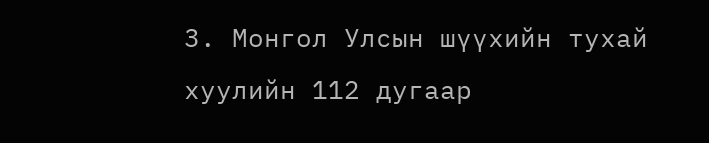3. Монгол Улсын шүүхийн тухай хуулийн 112 дугаар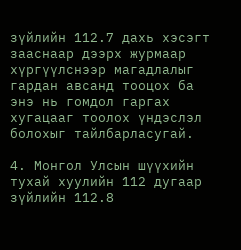зүйлийн 112.7 дахь хэсэгт зааснаар дээрх журмаар хүргүүлснээр магадлалыг гардан авсанд тооцох ба энэ нь гомдол гаргах хугацааг тоолох үндэслэл болохыг тайлбарласугай.

4. Монгол Улсын шүүхийн тухай хуулийн 112 дугаар зүйлийн 112.8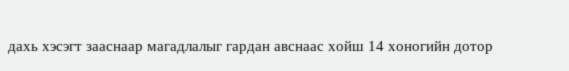дахь хэсэгт зааснаар магадлалыг гардан авснаас хойш 14 хоногийн дотор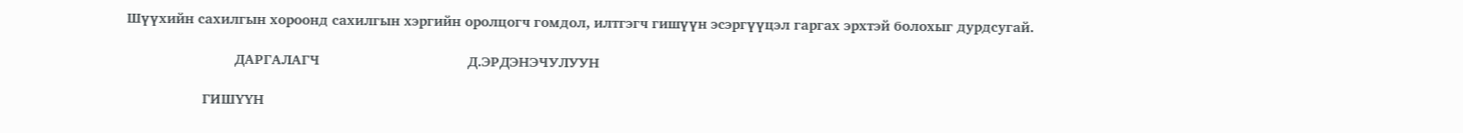Шүүхийн сахилгын хороонд сахилгын хэргийн оролцогч гомдол, илтгэгч гишүүн эсэргүүцэл гаргах эрхтэй болохыг дурдсугай.

                           ДАРГАЛАГЧ                                     Д.ЭРДЭНЭЧУЛУУН

                   ГИШҮҮН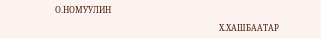О.НОМУУЛИН

                                                                                  Х.ХАШБААТАР